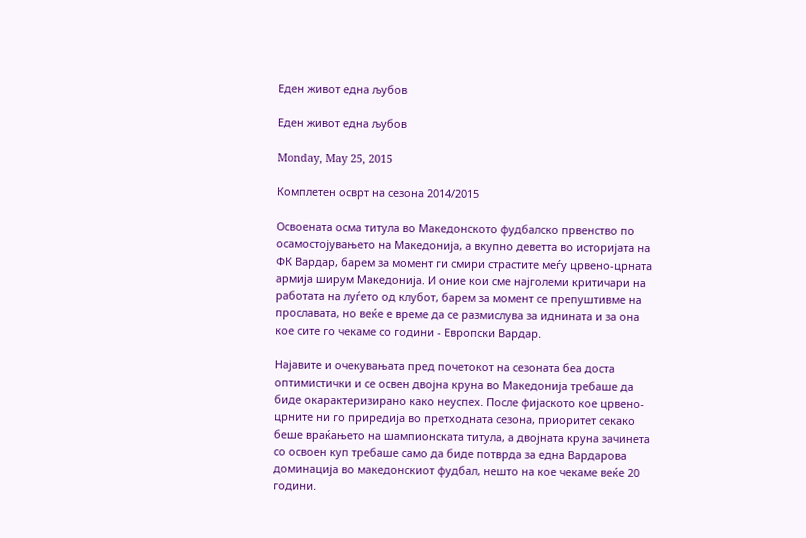Еден живот една љубов

Еден живот една љубов

Monday, May 25, 2015

Комплетен осврт на сезона 2014/2015

Освоената осма титула во Македонското фудбалско првенство по осамостојувањето на Македонија, а вкупно деветта во историјата на ФК Вардар, барем за момент ги смири страстите меѓу црвено-црната армија ширум Македонија. И оние кои сме најголеми критичари на работата на луѓето од клубот, барем за момент се препуштивме на прославата, но веќе е време да се размислува за иднината и за она кое сите го чекаме со години - Европски Вардар.

Најавите и очекувањата пред почетокот на сезоната беа доста оптимистички и се освен двојна круна во Македонија требаше да биде окарактеризирано како неуспех. После фијаското кое црвено-црните ни го приредија во претходната сезона, приоритет секако беше враќањето на шампионската титула, а двојната круна зачинета со освоен куп требаше само да биде потврда за една Вардарова доминација во македонскиот фудбал, нешто на кое чекаме веќе 20 години.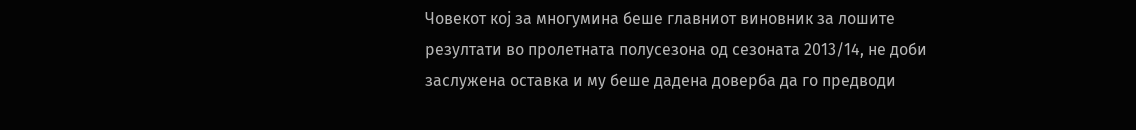Човекот кој за многумина беше главниот виновник за лошите резултати во пролетната полусезона од сезоната 2013/14, не доби заслужена оставка и му беше дадена доверба да го предводи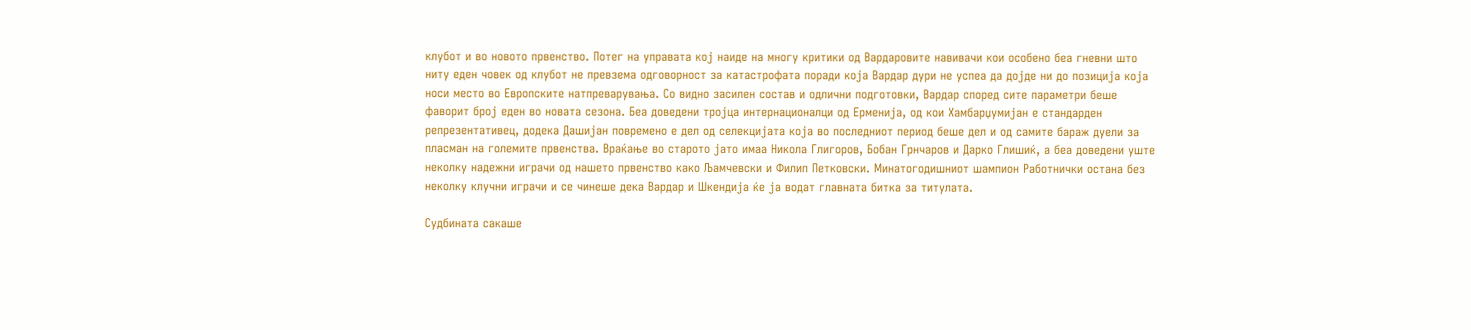клубот и во новото првенство. Потег на управата кој наиде на многу критики од Вардаровите навивачи кои особено беа гневни што ниту еден човек од клубот не превзема одговорност за катастрофата поради која Вардар дури не успеа да дојде ни до позиција која носи место во Европските натпреварувања. Со видно засилен состав и одлични подготовки, Вардар според сите параметри беше фаворит број еден во новата сезона. Беа доведени тројца интернационалци од Ерменија, од кои Хамбарџумијан е стандарден репрезентативец, додека Дашијан повремено е дел од селекцијата која во последниот период беше дел и од самите бараж дуели за пласман на големите првенства. Враќање во старото јато имаа Никола Глигоров, Бобан Грнчаров и Дарко Глишиќ, а беа доведени уште неколку надежни играчи од нашето првенство како Љамчевски и Филип Петковски. Минатогодишниот шампион Работнички остана без неколку клучни играчи и се чинеше дека Вардар и Шкендија ќе ја водат главната битка за титулата.

Судбината сакаше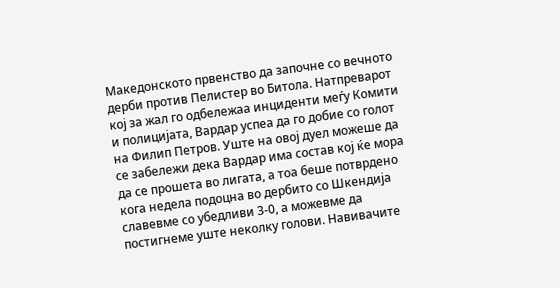Македонското првенство да започне со вечното дерби против Пелистер во Битола. Натпреварот кој за жал го одбележаа инциденти меѓу Комити и полицијата, Вардар успеа да го добие со голот на Филип Петров. Уште на овој дуел можеше да се забележи дека Вардар има состав кој ќе мора да се прошета во лигата, а тоа беше потврдено кога недела подоцна во дербито со Шкендија славевме со убедливи 3-0, а можевме да постигнеме уште неколку голови. Навивачите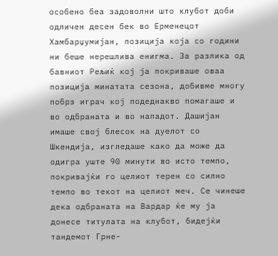особено беа задоволни што клубот доби одличен десен бек во Ерменецот Хамбарџумијан, позиција која со години ни беше нерешлива енигма. За разлика од бавниот Рељиќ кој ја покриваше оваа позиција минатата сезона, добивме многу побрз играч кој подеднакво помагаше и во одбраната и во нападот. Дашијан имаше свој блесок на дуелот со Шкендија, изгледаше како да може да одигра уште 90 минути во исто темпо, покривајќи го целиот терен со силно темпо во текот на целиот меч. Се чинеше дека одбраната на Вардар ќе му ја донесе титулата на клубот, бидејќи тандемот Грне-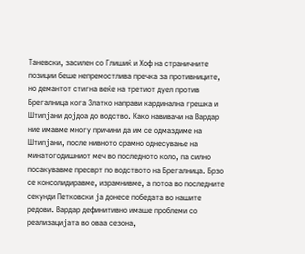Таневски, засилен со Глишиќ и Хоф на страничните позиции беше непремостлива пречка за противниците, но демантот стигна веќе на третиот дуел против Брегалница кога Златко направи кардинална грешка и Штипјани дојдоа до водство. Како навивачи на Вардар ние имавме многу причини да им се одмаздиме на Штипјани, после нивното срамно однесување на минатогодишниот меч во последното коло, па силно посакувавме пресврт по водството на Брегалница. Брзо се консолидиравме, израмнивме, а потоа во последните секунди Петковски ја донесе победата во нашите редови. Вардар дефинитивно имаше проблеми со реализацијата во оваа сезона,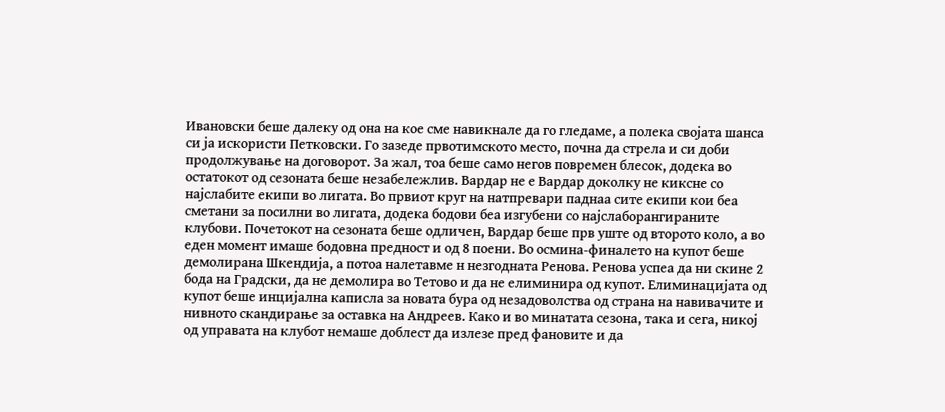Ивановски беше далеку од она на кое сме навикнале да го гледаме, а полека својата шанса си ја искористи Петковски. Го зазеде првотимското место, почна да стрела и си доби продолжување на договорот. За жал, тоа беше само негов повремен блесок, додека во остатокот од сезоната беше незабележлив. Вардар не е Вардар доколку не киксне со најслабите екипи во лигата. Во првиот круг на натпревари паднаа сите екипи кои беа сметани за посилни во лигата, додека бодови беа изгубени со најслаборангираните клубови. Почетокот на сезоната беше одличен, Вардар беше прв уште од второто коло, а во еден момент имаше бодовна предност и од 8 поени. Во осмина-финалето на купот беше демолирана Шкендија, а потоа налетавме н незгодната Ренова. Ренова успеа да ни скине 2 бода на Градски, да не демолира во Тетово и да не елиминира од купот. Елиминацијата од купот беше инцијална каписла за новата бура од незадоволства од страна на навивачите и нивното скандирање за оставка на Андреев. Како и во минатата сезона, така и сега, никој од управата на клубот немаше доблест да излезе пред фановите и да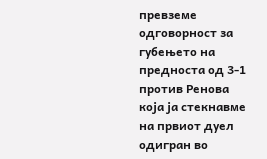превземе одговорност за губењето на предноста од 3-1 против Ренова која ја стекнавме на првиот дуел одигран во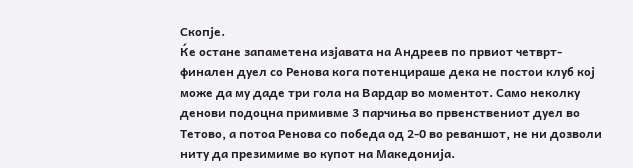Скопје.
Ќе остане запаметена изјавата на Андреев по првиот четврт-финален дуел со Ренова кога потенцираше дека не постои клуб кој може да му даде три гола на Вардар во моментот. Само неколку денови подоцна примивме 3 парчиња во првенствениот дуел во Тетово, а потоа Ренова со победа од 2-0 во реваншот, не ни дозволи ниту да презимиме во купот на Македонија.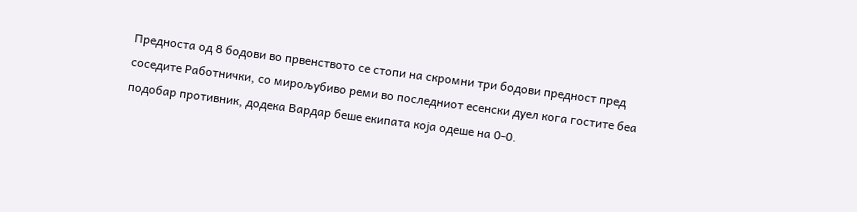Предноста од 8 бодови во првенството се стопи на скромни три бодови предност пред соседите Работнички, со мирољубиво реми во последниот есенски дуел кога гостите беа подобар противник, додека Вардар беше екипата која одеше на 0-0.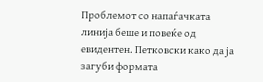Проблемот со напаѓачката линија беше и повеќе од евидентен. Петковски како да ја загуби формата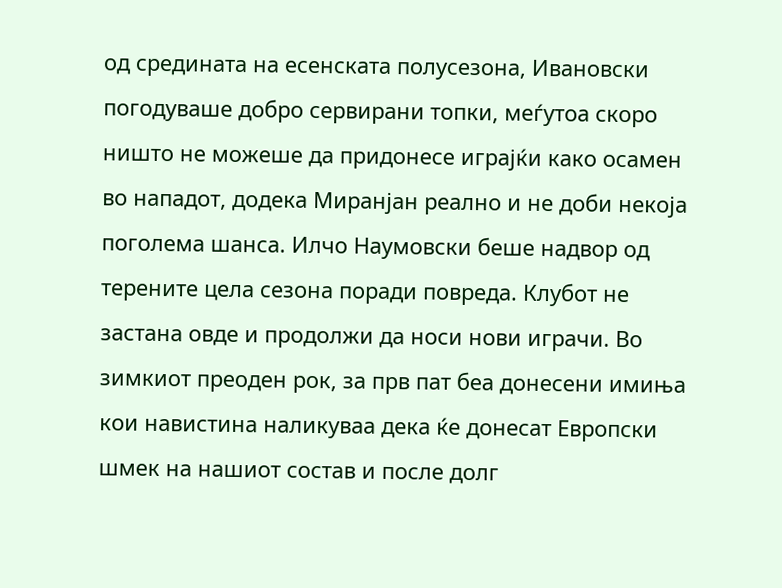од средината на есенската полусезона, Ивановски погодуваше добро сервирани топки, меѓутоа скоро ништо не можеше да придонесе играјќи како осамен во нападот, додека Миранјан реално и не доби некоја поголема шанса. Илчо Наумовски беше надвор од терените цела сезона поради повреда. Клубот не застана овде и продолжи да носи нови играчи. Во зимкиот преоден рок, за прв пат беа донесени имиња кои навистина наликуваа дека ќе донесат Европски шмек на нашиот состав и после долг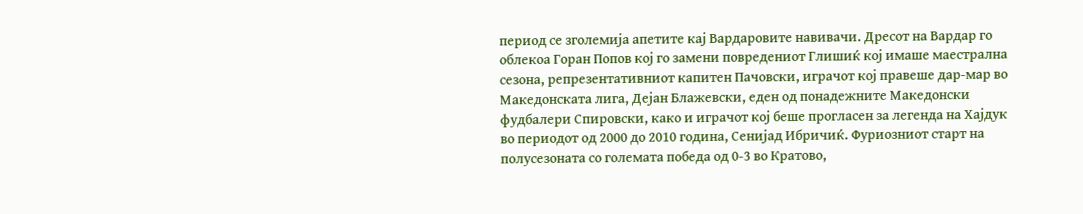период се зголемија апетите кај Вардаровите навивачи. Дресот на Вардар го облекоа Горан Попов кој го замени повредениот Глишиќ кој имаше маестрална сезона, репрезентативниот капитен Пачовски, играчот кој правеше дар-мар во Македонската лига, Дејан Блажевски, еден од понадежните Македонски фудбалери Спировски, како и играчот кој беше прогласен за легенда на Хајдук во периодот од 2000 до 2010 година, Сенијад Ибричиќ. Фуриозниот старт на полусезоната со големата победа од 0-3 во Кратово,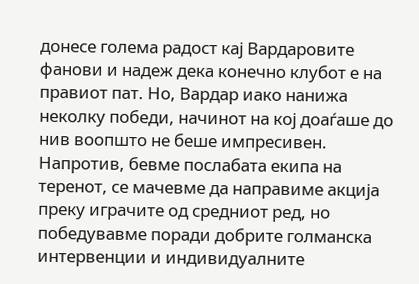донесе голема радост кај Вардаровите фанови и надеж дека конечно клубот е на правиот пат. Но, Вардар иако нанижа неколку победи, начинот на кој доаѓаше до нив воопшто не беше импресивен. Напротив, бевме послабата екипа на теренот, се мачевме да направиме акција преку играчите од средниот ред, но победувавме поради добрите голманска интервенции и индивидуалните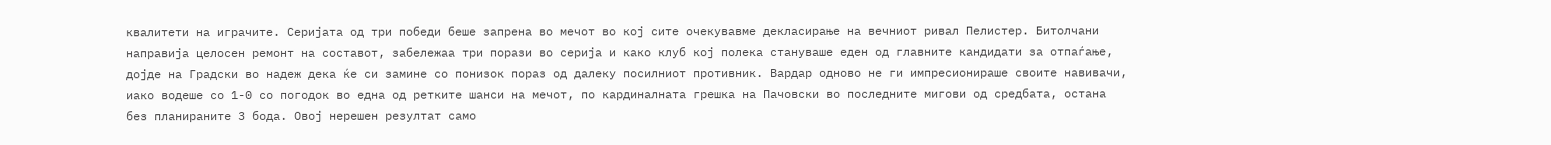квалитети на играчите. Серијата од три победи беше запрена во мечот во кој сите очекувавме декласирање на вечниот ривал Пелистер. Битолчани направија целосен ремонт на составот, забележаа три порази во серија и како клуб кој полека стануваше еден од главните кандидати за отпаѓање, дојде на Градски во надеж дека ќе си замине со понизок пораз од далеку посилниот противник. Вардар одново не ги импресионираше своите навивачи, иако водеше со 1-0 со погодок во една од ретките шанси на мечот, по кардиналната грешка на Пачовски во последните мигови од средбата, остана без планираните 3 бода. Овој нерешен резултат само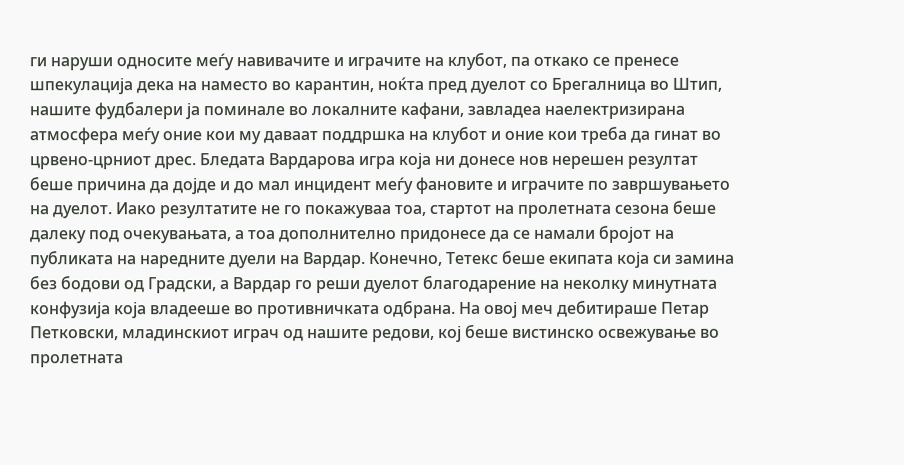ги наруши односите меѓу навивачите и играчите на клубот, па откако се пренесе шпекулација дека на наместо во карантин, ноќта пред дуелот со Брегалница во Штип, нашите фудбалери ја поминале во локалните кафани, завладеа наелектризирана атмосфера меѓу оние кои му даваат поддршка на клубот и оние кои треба да гинат во црвено-црниот дрес. Бледата Вардарова игра која ни донесе нов нерешен резултат беше причина да дојде и до мал инцидент меѓу фановите и играчите по завршувањето на дуелот. Иако резултатите не го покажуваа тоа, стартот на пролетната сезона беше далеку под очекувањата, а тоа дополнително придонесе да се намали бројот на публиката на наредните дуели на Вардар. Конечно, Тетекс беше екипата која си замина без бодови од Градски, а Вардар го реши дуелот благодарение на неколку минутната конфузија која владееше во противничката одбрана. На овој меч дебитираше Петар Петковски, младинскиот играч од нашите редови, кој беше вистинско освежување во пролетната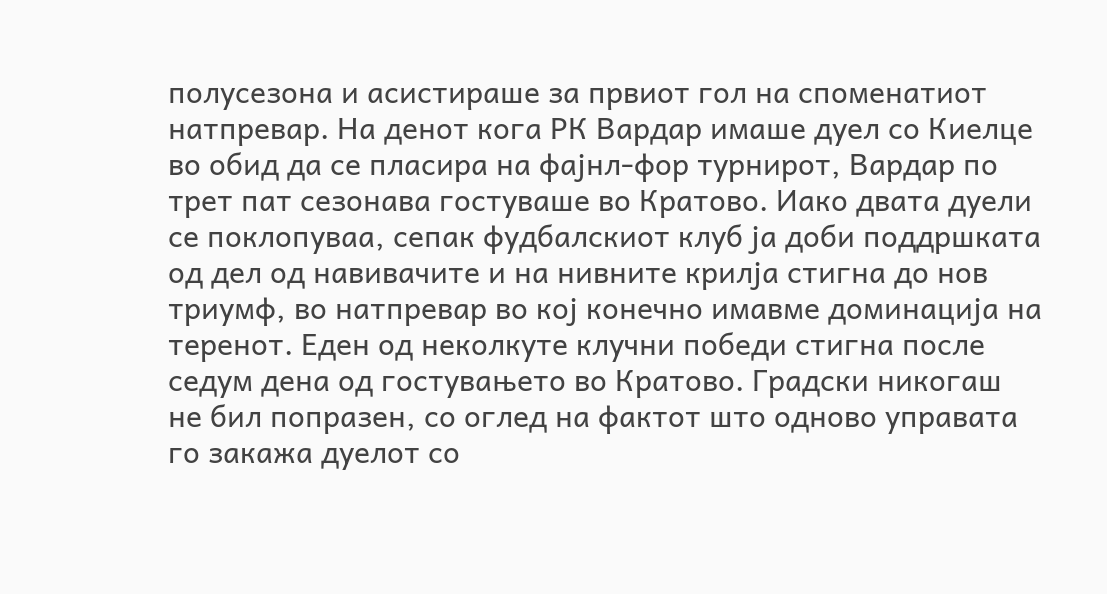полусезона и асистираше за првиот гол на споменатиот натпревар. На денот кога РК Вардар имаше дуел со Киелце во обид да се пласира на фајнл-фор турнирот, Вардар по трет пат сезонава гостуваше во Кратово. Иако двата дуели се поклопуваа, сепак фудбалскиот клуб ја доби поддршката од дел од навивачите и на нивните крилја стигна до нов триумф, во натпревар во кој конечно имавме доминација на теренот. Еден од неколкуте клучни победи стигна после седум дена од гостувањето во Кратово. Градски никогаш не бил попразен, со оглед на фактот што одново управата го закажа дуелот со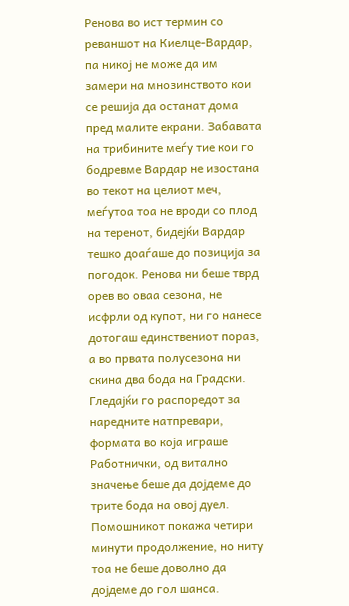Ренова во ист термин со реваншот на Киелце-Вардар, па никој не може да им замери на мнозинството кои се решија да останат дома пред малите екрани. Забавата на трибините меѓу тие кои го бодревме Вардар не изостана во текот на целиот меч, меѓутоа тоа не вроди со плод на теренот, бидејќи Вардар тешко доаѓаше до позиција за погодок. Ренова ни беше тврд орев во оваа сезона, не исфрли од купот, ни го нанесе дотогаш единствениот пораз, а во првата полусезона ни скина два бода на Градски. Гледајќи го распоредот за наредните натпревари, формата во која играше Работнички, од витално значење беше да дојдеме до трите бода на овој дуел. Помошникот покажа четири минути продолжение, но ниту тоа не беше доволно да дојдеме до гол шанса.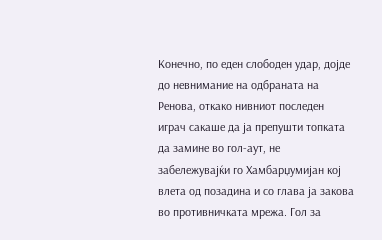Конечно, по еден слободен удар, дојде до невнимание на одбраната на Ренова, откако нивниот последен играч сакаше да ја препушти топката да замине во гол-аут, не забележувајќи го Хамбарџумијан кој влета од позадина и со глава ја закова во противничката мрежа. Гол за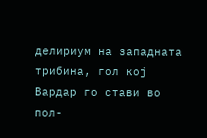делириум на западната трибина, гол кој Вардар го стави во пол-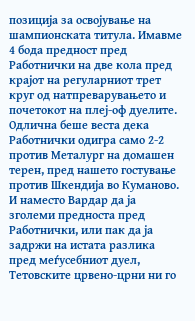позиција за освојување на шампионската титула. Имавме 4 бода предност пред Работнички на две кола пред крајот на регуларниот трет круг од натпреварувањето и почетокот на плеј-оф дуелите. Одлична беше веста дека Работнички одигра само 2-2 против Металург на домашен терен, пред нашето гостување против Шкендија во Куманово. И наместо Вардар да ја зголеми предноста пред Работнички, или пак да ја задржи на истата разлика пред меѓусебниот дуел, Тетовските црвено-црни ни го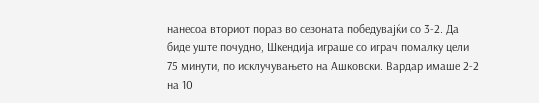нанесоа вториот пораз во сезоната победувајќи со 3-2. Да биде уште почудно, Шкендија играше со играч помалку цели 75 минути, по исклучувањето на Ашковски. Вардар имаше 2-2 на 10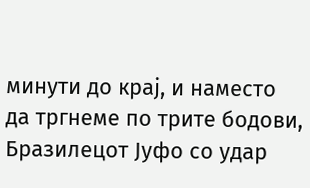минути до крај, и наместо да тргнеме по трите бодови, Бразилецот Јуфо со удар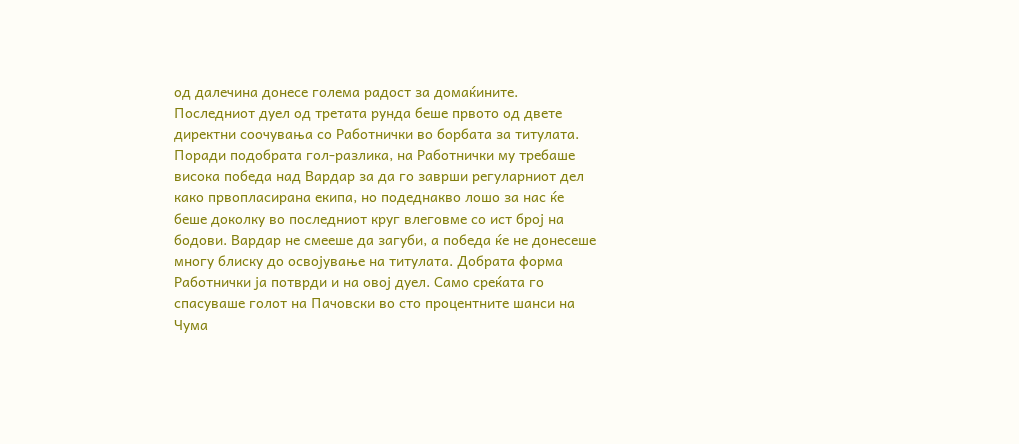од далечина донесе голема радост за домаќините. Последниот дуел од третата рунда беше првото од двете директни соочувања со Работнички во борбата за титулата. Поради подобрата гол-разлика, на Работнички му требаше висока победа над Вардар за да го заврши регуларниот дел како првопласирана екипа, но подеднакво лошо за нас ќе беше доколку во последниот круг влеговме со ист број на бодови. Вардар не смееше да загуби, а победа ќе не донесеше многу блиску до освојување на титулата. Добрата форма Работнички ја потврди и на овој дуел. Само среќата го спасуваше голот на Пачовски во сто процентните шанси на Чума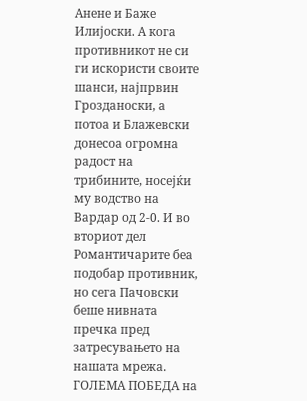Анене и Баже Илијоски. А кога противникот не си ги искористи своите шанси, најпрвин Грозданоски, а потоа и Блажевски донесоа огромна радост на трибините, носејќи му водство на Вардар од 2-0. И во вториот дел Романтичарите беа подобар противник, но сега Пачовски беше нивната пречка пред затресувањето на нашата мрежа. ГОЛЕМА ПОБЕДА на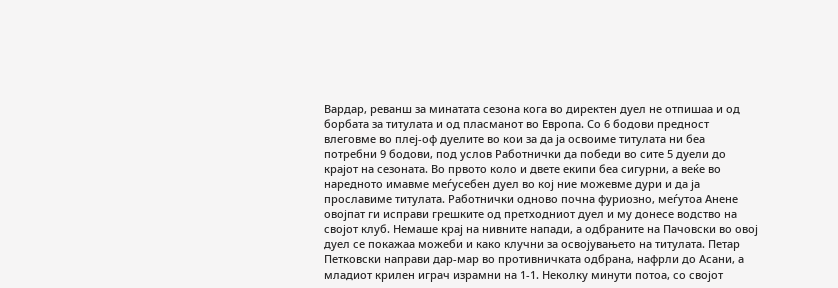Вардар, реванш за минатата сезона кога во директен дуел не отпишаа и од борбата за титулата и од пласманот во Европа. Со 6 бодови предност влеговме во плеј-оф дуелите во кои за да ја освоиме титулата ни беа потребни 9 бодови, под услов Работнички да победи во сите 5 дуели до крајот на сезоната. Во првото коло и двете екипи беа сигурни, а веќе во наредното имавме меѓусебен дуел во кој ние можевме дури и да ја прославиме титулата. Работнички одново почна фуриозно, меѓутоа Анене овојпат ги исправи грешките од претходниот дуел и му донесе водство на својот клуб. Немаше крај на нивните напади, а одбраните на Пачовски во овој дуел се покажаа можеби и како клучни за освојувањето на титулата. Петар Петковски направи дар-мар во противничката одбрана, нафрли до Асани, а младиот крилен играч израмни на 1-1. Неколку минути потоа, со својот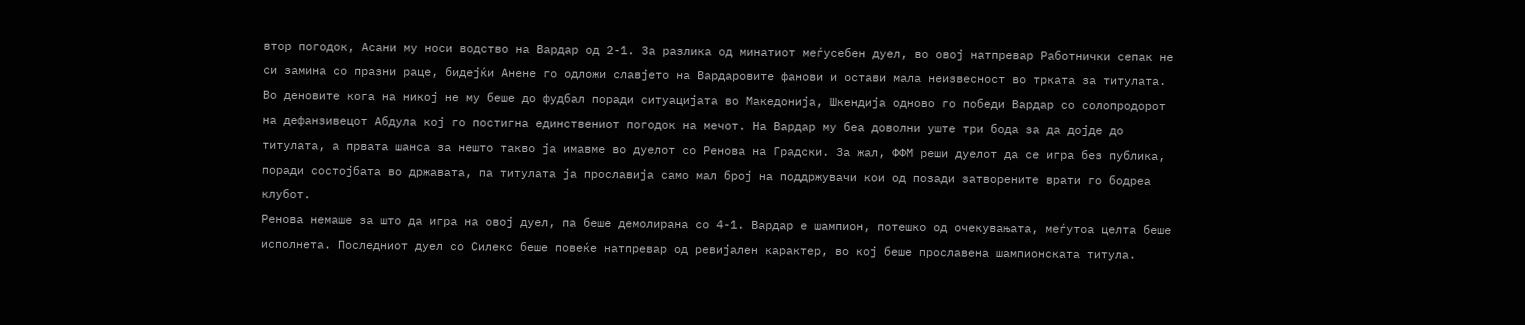втор погодок, Асани му носи водство на Вардар од 2-1. За разлика од минатиот меѓусебен дуел, во овој натпревар Работнички сепак не си замина со празни раце, бидејќи Анене го одложи славјето на Вардаровите фанови и остави мала неизвесност во трката за титулата. Во деновите кога на никој не му беше до фудбал поради ситуацијата во Македонија, Шкендија одново го победи Вардар со солопродорот на дефанзивецот Абдула кој го постигна единствениот погодок на мечот. На Вардар му беа доволни уште три бода за да дојде до титулата, а првата шанса за нешто такво ја имавме во дуелот со Ренова на Градски. За жал, ФФМ реши дуелот да се игра без публика, поради состојбата во државата, па титулата ја прославија само мал број на поддржувачи кои од позади затворените врати го бодреа клубот.
Ренова немаше за што да игра на овој дуел, па беше демолирана со 4-1. Вардар е шампион, потешко од очекувањата, меѓутоа целта беше исполнета. Последниот дуел со Силекс беше повеќе натпревар од ревијален карактер, во кој беше прославена шампионската титула.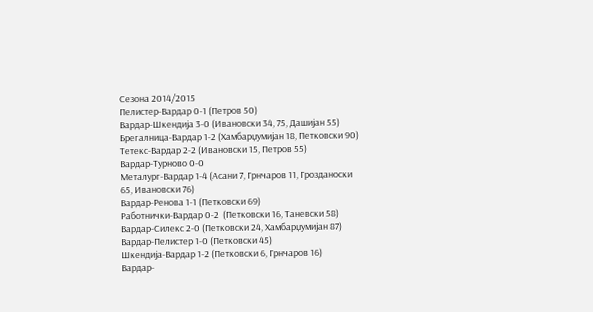Сезона 2014/2015
Пелистер-Вардар 0-1 (Петров 50)
Вардар-Шкендија 3-0 (Ивановски 34, 75, Дашијан 55)
Брегалница-Вардар 1-2 (Хамбарџумијан 18, Петковски 90)
Тетекс-Вардар 2-2 (Ивановски 15, Петров 55)
Вардар-Турново 0-0
Металург-Вардар 1-4 (Асани 7, Грнчаров 11, Грозданоски 65, Ивановски 76)
Вардар-Ренова 1-1 (Петковски 69)
Работнички-Вардар 0-2  (Петковски 16, Таневски 58)
Вардар-Силекс 2-0 (Петковски 24, Хамбарџумијан 87)
Вардар-Пелистер 1-0 (Петковски 45)
Шкендија-Вардар 1-2 (Петковски 6, Грнчаров 16)
Вардар-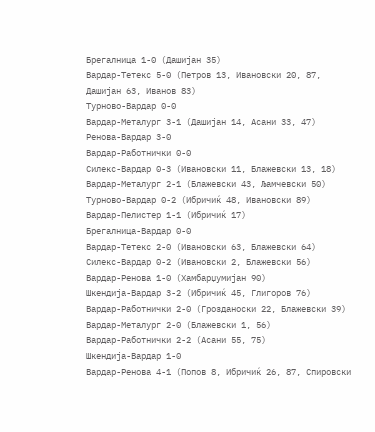Брегалница 1-0 (Дашијан 35)
Вардар-Тетекс 5-0 (Петров 13, Ивановски 20, 87, Дашијан 63, Иванов 83)
Турново-Вардар 0-0
Вардар-Металург 3-1 (Дашијан 14, Асани 33, 47)
Ренова-Вардар 3-0
Вардар-Работнички 0-0
Силекс-Вардар 0-3 (Ивановски 11, Блажевски 13, 18)
Вардар-Металург 2-1 (Блажевски 43, Љамчевски 50)
Турново-Вардар 0-2 (Ибричиќ 48, Ивановски 89)
Вардар-Пелистер 1-1 (Ибричиќ 17)
Брегалница-Вардар 0-0
Вардар-Тетекс 2-0 (Ивановски 63, Блажевски 64)
Силекс-Вардар 0-2 (Ивановски 2, Блажевски 56)
Вардар-Ренова 1-0 (Хамбарџумијан 90)
Шкендија-Вардар 3-2 (Ибричиќ 45, Глигоров 76)
Вардар-Работнички 2-0 (Грозданоски 22, Блажевски 39)
Вардар-Металург 2-0 (Блажевски 1, 56)
Вардар-Работнички 2-2 (Асани 55, 75)
Шкендија-Вардар 1-0
Вардар-Ренова 4-1 (Попов 8, Ибричиќ 26, 87, Спировски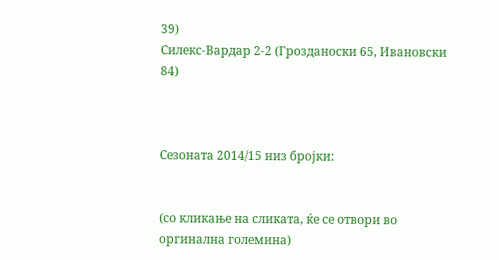39)
Силекс-Вардар 2-2 (Грозданоски 65, Ивановски 84)



Сезоната 2014/15 низ бројки:


(со кликање на сликата, ќе се отвори во оргинална големина)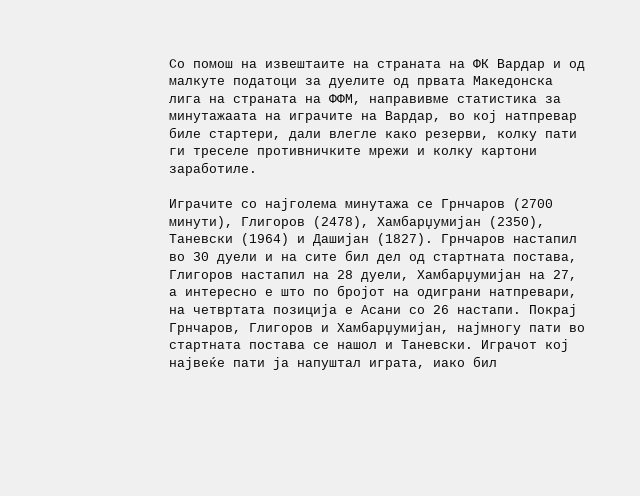Со помош на извештаите на страната на ФК Вардар и од малкуте податоци за дуелите од првата Македонска лига на страната на ФФМ, направивме статистика за минутажаата на играчите на Вардар, во кој натпревар биле стартери, дали влегле како резерви, колку пати ги треселе противничките мрежи и колку картони заработиле.

Играчите со најголема минутажа се Грнчаров (2700 минути), Глигоров (2478), Хамбарџумијан (2350), Таневски (1964) и Дашијан (1827). Грнчаров настапил во 30 дуели и на сите бил дел од стартната постава, Глигоров настапил на 28 дуели, Хамбарџумијан на 27, а интересно е што по бројот на одиграни натпревари, на четвртата позиција е Асани со 26 настапи. Покрај Грнчаров, Глигоров и Хамбарџумијан, најмногу пати во стартната постава се нашол и Таневски. Играчот кој највеќе пати ја напуштал играта, иако бил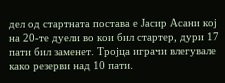дел од стартната постава е Јасир Асани кој на 20-те дуели во кои бил стартер, дури 17 пати бил заменет. Тројца играчи влегувале како резерви над 10 пати.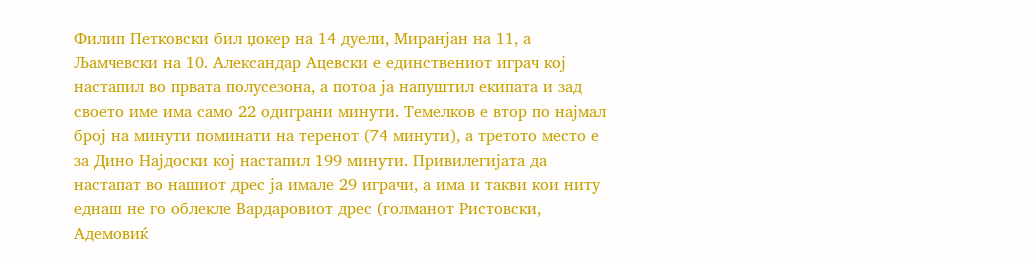Филип Петковски бил џокер на 14 дуели, Миранјан на 11, а Љамчевски на 10. Александар Ацевски е единствениот играч кој настапил во првата полусезона, а потоа ја напуштил екипата и зад своето име има само 22 одиграни минути. Темелков е втор по најмал број на минути поминати на теренот (74 минути), а третото место е за Дино Најдоски кој настапил 199 минути. Привилегијата да настапат во нашиот дрес ја имале 29 играчи, а има и такви кои ниту еднаш не го облекле Вардаровиот дрес (голманот Ристовски, Адемовиќ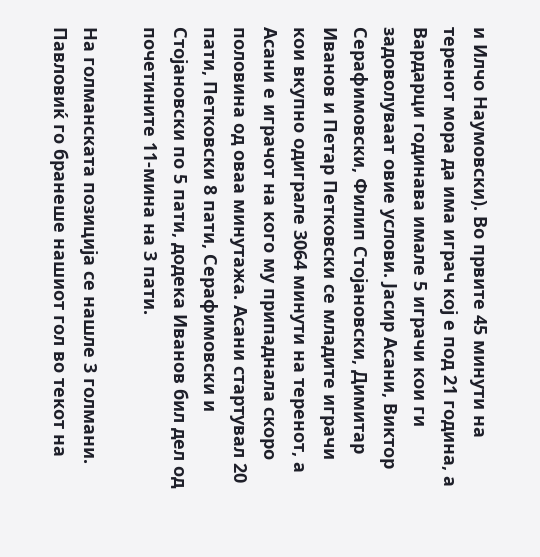и Илчо Наумовски). Во првите 45 минути на теренот мора да има играч кој е под 21 година, а Вардарци годинава имале 5 играчи кои ги задоволуваат овие услови. Јасир Асани, Виктор Серафимовски, Филип Стојановски, Димитар Иванов и Петар Петковски се младите играчи кои вкупно одиграле 3064 минути на теренот, а Асани е играчот на кого му припаднала скоро половина од оваа минутажа. Асани стартувал 20 пати, Петковски 8 пати, Серафимовски и Стојановски по 5 пати, додека Иванов бил дел од почетините 11-мина на 3 пати.

На голманската позиција се нашле 3 голмани. Павловиќ го бранеше нашиот гол во текот на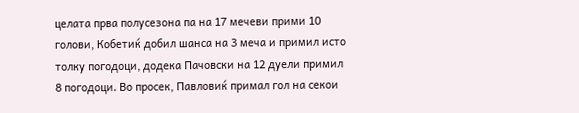целата прва полусезона па на 17 мечеви прими 10 голови, Кобетиќ добил шанса на 3 меча и примил исто толку погодоци, додека Пачовски на 12 дуели примил 8 погодоци. Во просек, Павловиќ примал гол на секои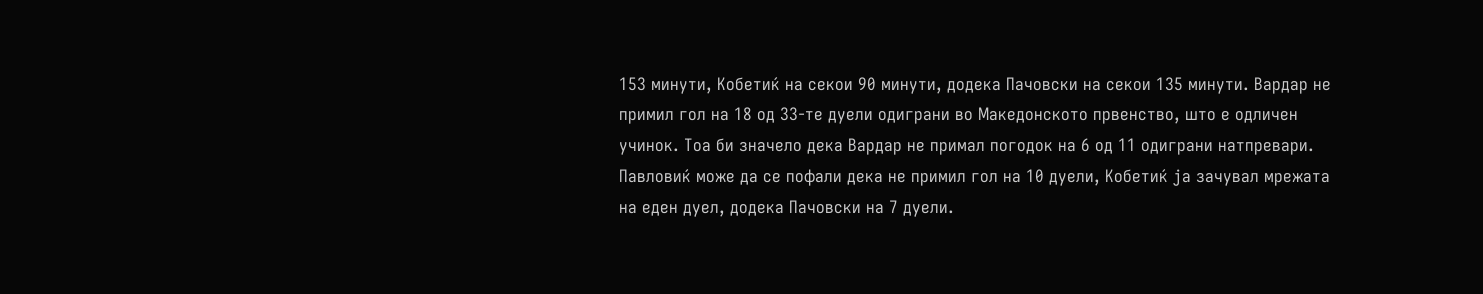153 минути, Кобетиќ на секои 90 минути, додека Пачовски на секои 135 минути. Вардар не примил гол на 18 од 33-те дуели одиграни во Македонското првенство, што е одличен учинок. Тоа би значело дека Вардар не примал погодок на 6 од 11 одиграни натпревари. Павловиќ може да се пофали дека не примил гол на 10 дуели, Кобетиќ ја зачувал мрежата на еден дуел, додека Пачовски на 7 дуели.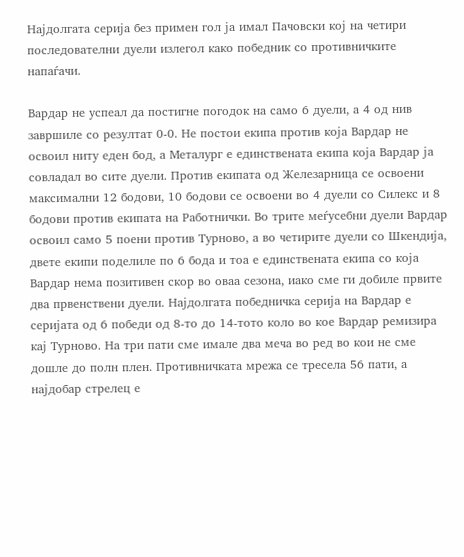Најдолгата серија без примен гол ја имал Пачовски кој на четири последователни дуели излегол како победник со противничките напаѓачи.

Вардар не успеал да постигне погодок на само 6 дуели, а 4 од нив завршиле со резултат 0-0. Не постои екипа против која Вардар не освоил ниту еден бод, а Металург е единствената екипа која Вардар ја совладал во сите дуели. Против екипата од Железарница се освоени максимални 12 бодови, 10 бодови се освоени во 4 дуели со Силекс и 8 бодови против екипата на Работнички. Во трите меѓусебни дуели Вардар освоил само 5 поени против Турново, а во четирите дуели со Шкендија, двете екипи поделиле по 6 бода и тоа е единствената екипа со која Вардар нема позитивен скор во оваа сезона, иако сме ги добиле првите два првенствени дуели. Најдолгата победничка серија на Вардар е серијата од 6 победи од 8-то до 14-тото коло во кое Вардар ремизира кај Турново. На три пати сме имале два меча во ред во кои не сме дошле до полн плен. Противничката мрежа се тресела 56 пати, а најдобар стрелец е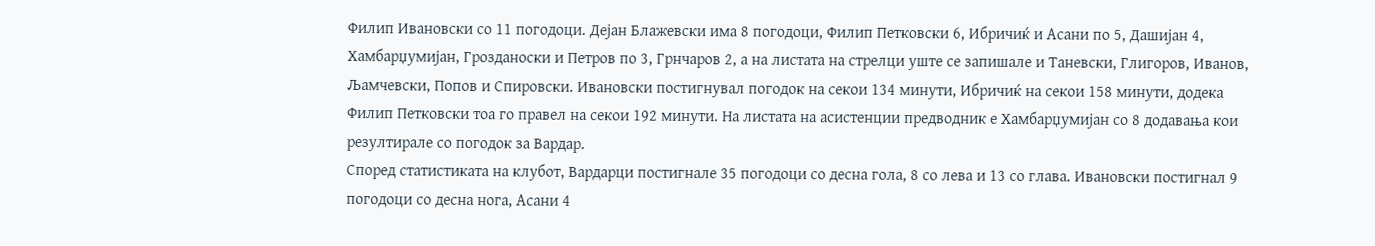Филип Ивановски со 11 погодоци. Дејан Блажевски има 8 погодоци, Филип Петковски 6, Ибричиќ и Асани по 5, Дашијан 4, Хамбарџумијан, Грозданоски и Петров по 3, Грнчаров 2, а на листата на стрелци уште се запишале и Таневски, Глигоров, Иванов, Љамчевски, Попов и Спировски. Ивановски постигнувал погодок на секои 134 минути, Ибричиќ на секои 158 минути, додека Филип Петковски тоа го правел на секои 192 минути. На листата на асистенции предводник е Хамбарџумијан со 8 додавања кои резултирале со погодок за Вардар.
Според статистиката на клубот, Вардарци постигнале 35 погодоци со десна гола, 8 со лева и 13 со глава. Ивановски постигнал 9 погодоци со десна нога, Асани 4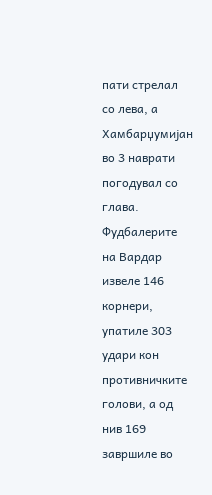пати стрелал со лева, а Хамбарџумијан во 3 наврати погодувал со глава. Фудбалерите на Вардар извеле 146 корнери, упатиле 303 удари кон противничките голови, а од нив 169 завршиле во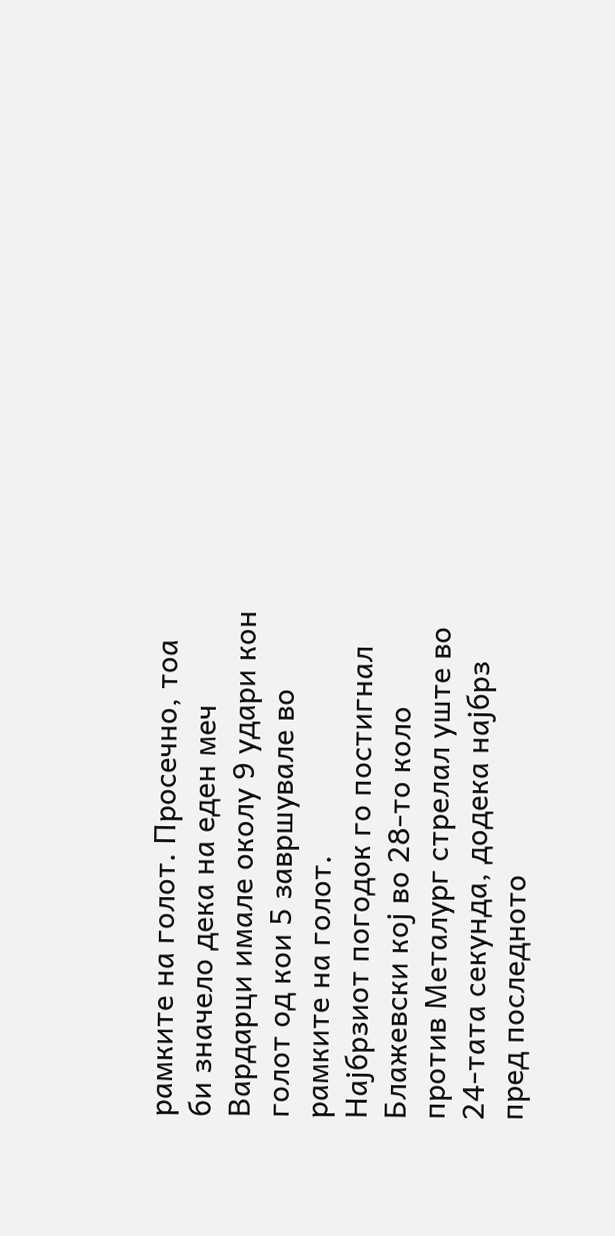рамките на голот. Просечно, тоа би значело дека на еден меч Вардарци имале околу 9 удари кон голот од кои 5 завршувале во рамките на голот.
Најбрзиот погодок го постигнал Блажевски кој во 28-то коло против Металург стрелал уште во 24-тата секунда, додека најбрз пред последното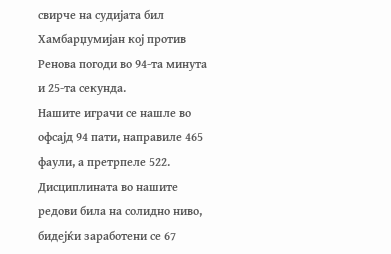свирче на судијата бил Хамбарџумијан кој против Ренова погоди во 94-та минута и 25-та секунда.
Нашите играчи се нашле во офсајд 94 пати, направиле 465 фаули, а претрпеле 522.
Дисциплината во нашите редови била на солидно ниво, бидејќи заработени се 67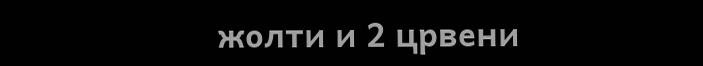жолти и 2 црвени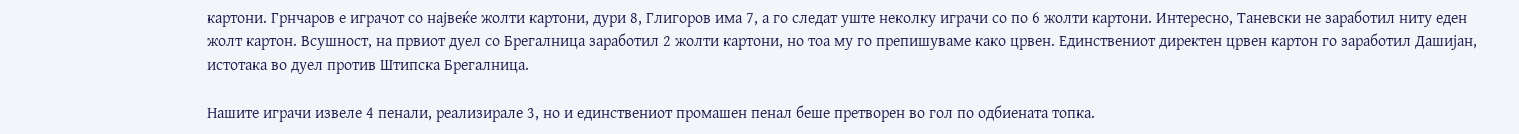картони. Грнчаров е играчот со највеќе жолти картони, дури 8, Глигоров има 7, а го следат уште неколку играчи со по 6 жолти картони. Интересно, Таневски не заработил ниту еден жолт картон. Всушност, на првиот дуел со Брегалница заработил 2 жолти картони, но тоа му го препишуваме како црвен. Единствениот директен црвен картон го заработил Дашијан, истотака во дуел против Штипска Брегалница.

Нашите играчи извеле 4 пенали, реализирале 3, но и единствениот промашен пенал беше претворен во гол по одбиената топка.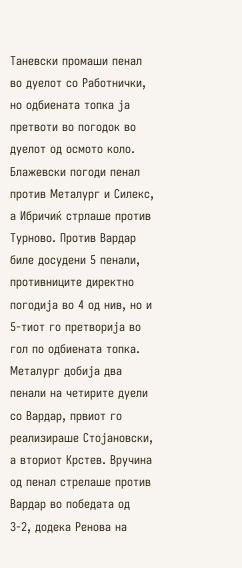Таневски промаши пенал во дуелот со Работнички, но одбиената топка ја претвоти во погодок во дуелот од осмото коло. Блажевски погоди пенал против Металург и Силекс, а Ибричиќ стрлаше против Турново. Против Вардар биле досудени 5 пенали, противниците директно погодија во 4 од нив, но и 5-тиот го претворија во гол по одбиената топка. Металург добија два пенали на четирите дуели со Вардар, првиот го реализираше Стојановски, а вториот Крстев. Вручина од пенал стрелаше против Вардар во победата од 3-2, додека Ренова на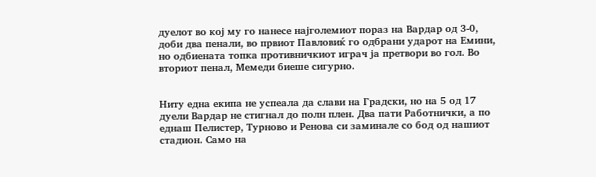дуелот во кој му го нанесе најголемиот пораз на Вардар од 3-0, доби два пенали, во првиот Павловиќ го одбрани ударот на Емини, но одбиената топка противничкиот играч ја претвори во гол. Во вториот пенал, Мемеди биеше сигурно.


Ниту една екипа не успеала да слави на Градски, но на 5 од 17 дуели Вардар не стигнал до полн плен. Два пати Работнички, а по еднаш Пелистер, Турново и Ренова си заминале со бод од нашиот стадион. Само на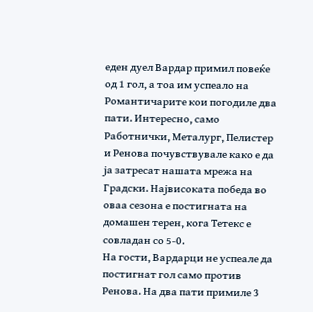еден дуел Вардар примил повеќе од 1 гол, а тоа им успеало на Романтичарите кои погодиле два пати. Интересно, само Работнички, Металург, Пелистер и Ренова почувствувале како е да ја затресат нашата мрежа на Градски. Највисоката победа во оваа сезона е постигната на домашен терен, кога Тетекс е совладан со 5-0.
На гости, Вардарци не успеале да постигнат гол само против Ренова. На два пати примиле 3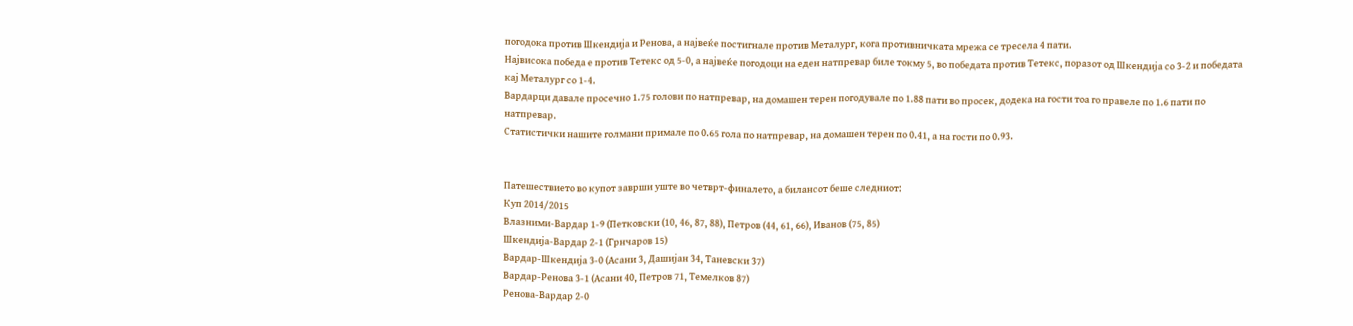погодока против Шкендија и Ренова, а највеќе постигнале против Металург, кога противничката мрежа се тресела 4 пати.
Највисока победа е против Тетекс од 5-0, а највеќе погодоци на еден натпревар биле токму 5, во победата против Тетекс, поразот од Шкендија со 3-2 и победата кај Металург со 1-4.
Вардарци давале просечно 1.75 голови по натпревар, на домашен терен погодувале по 1.88 пати во просек, додека на гости тоа го правеле по 1.6 пати по натпревар.
Статистички нашите голмани примале по 0.65 гола по натпревар, на домашен терен по 0.41, а на гости по 0.93.


Патешествието во купот заврши уште во четврт-финалето, а билансот беше следниот:
Куп 2014/2015
Влазними-Вардар 1-9 (Петковски (10, 46, 87, 88), Петров (44, 61, 66), Иванов (75, 85)
Шкендија-Вардар 2-1 (Грнчаров 15)
Вардар-Шкендија 3-0 (Асани 3, Дашијан 34, Таневски 37)
Вардар-Ренова 3-1 (Асани 40, Петров 71, Темелков 87)
Ренова-Вардар 2-0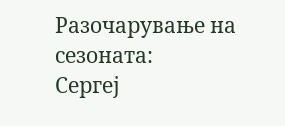Разочарување на сезоната:
Сергеј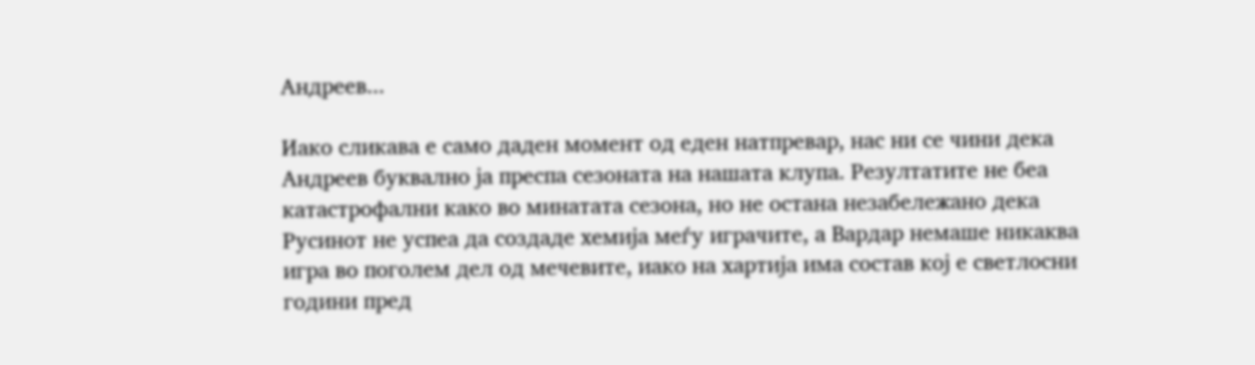Андреев...

Иако сликава е само даден момент од еден натпревар, нас ни се чини дека Андреев буквално ја преспа сезоната на нашата клупа. Резултатите не беа катастрофални како во минатата сезона, но не остана незабележано дека Русинот не успеа да создаде хемија меѓу играчите, а Вардар немаше никаква игра во поголем дел од мечевите, иако на хартија има состав кој е светлосни години пред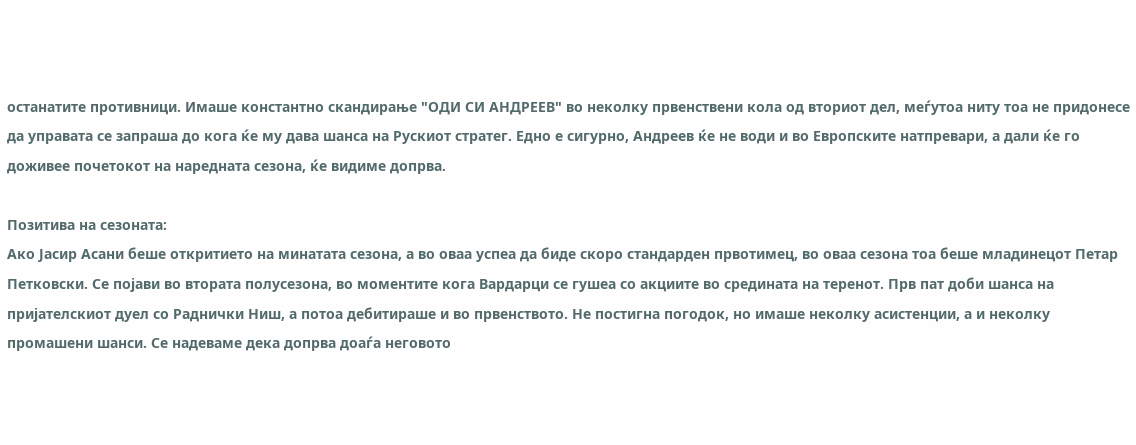останатите противници. Имаше константно скандирање "ОДИ СИ АНДРЕЕВ" во неколку првенствени кола од вториот дел, меѓутоа ниту тоа не придонесе да управата се запраша до кога ќе му дава шанса на Рускиот стратег. Едно е сигурно, Андреев ќе не води и во Европските натпревари, а дали ќе го доживее почетокот на наредната сезона, ќе видиме допрва.

Позитива на сезоната:
Ако Јасир Асани беше откритието на минатата сезона, а во оваа успеа да биде скоро стандарден првотимец, во оваа сезона тоа беше младинецот Петар Петковски. Се појави во втората полусезона, во моментите кога Вардарци се гушеа со акциите во средината на теренот. Прв пат доби шанса на пријателскиот дуел со Раднички Ниш, а потоа дебитираше и во првенството. Не постигна погодок, но имаше неколку асистенции, а и неколку промашени шанси. Се надеваме дека допрва доаѓа неговото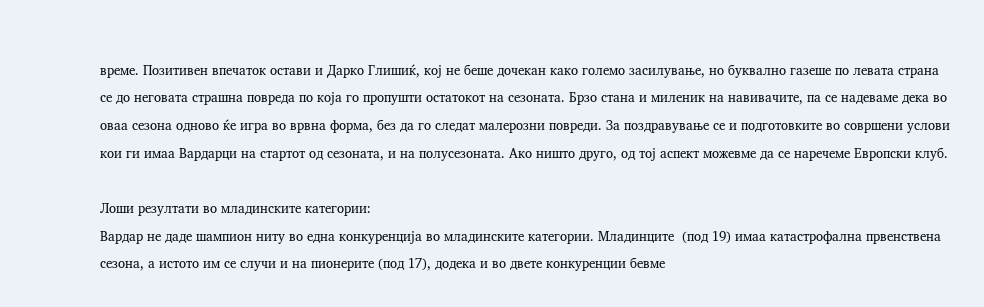време. Позитивен впечаток остави и Дарко Глишиќ, кој не беше дочекан како големо засилување, но буквално газеше по левата страна се до неговата страшна повреда по која го пропушти остатокот на сезоната. Брзо стана и миленик на навивачите, па се надеваме дека во оваа сезона одново ќе игра во врвна форма, без да го следат малерозни повреди. За поздравување се и подготовките во совршени услови кои ги имаа Вардарци на стартот од сезоната, и на полусезоната. Ако ништо друго, од тој аспект можевме да се наречеме Европски клуб.

Лоши резултати во младинските категории:
Вардар не даде шампион ниту во една конкуренција во младинските категории. Младинците  (под 19) имаа катастрофална првенствена сезона, а истото им се случи и на пионерите (под 17), додека и во двете конкуренции бевме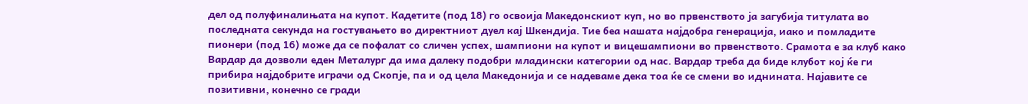дел од полуфиналињата на купот. Кадетите (под 18) го освоија Македонскиот куп, но во првенството ја загубија титулата во последната секунда на гостувањето во директниот дуел кај Шкендија. Тие беа нашата најдобра генерација, иако и помладите пионери (под 16) може да се пофалат со сличен успех, шампиони на купот и вицешампиони во првенството. Срамота е за клуб како Вардар да дозволи еден Металург да има далеку подобри младински категории од нас. Вардар треба да биде клубот кој ќе ги прибира најдобрите играчи од Скопје, па и од цела Македонија и се надеваме дека тоа ќе се смени во иднината. Најавите се позитивни, конечно се гради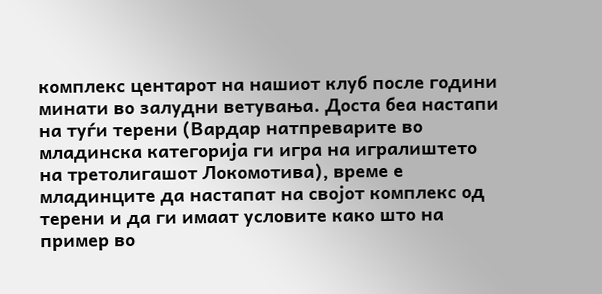комплекс центарот на нашиот клуб после години минати во залудни ветувања. Доста беа настапи на туѓи терени (Вардар натпреварите во младинска категорија ги игра на игралиштето на третолигашот Локомотива), време е младинците да настапат на својот комплекс од терени и да ги имаат условите како што на пример во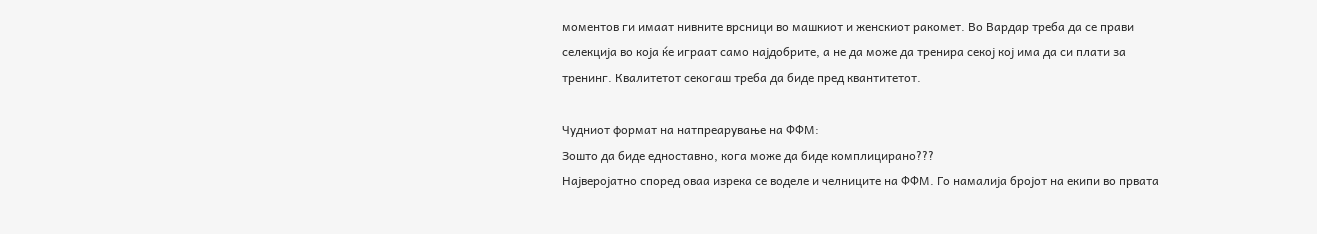моментов ги имаат нивните врсници во машкиот и женскиот ракомет. Во Вардар треба да се прави селекција во која ќе играат само најдобрите, а не да може да тренира секој кој има да си плати за тренинг. Квалитетот секогаш треба да биде пред квантитетот.

Чудниот формат на натпреарување на ФФМ:
Зошто да биде едноставно, кога може да биде комплицирано???
Најверојатно според оваа изрека се воделе и челниците на ФФМ. Го намалија бројот на екипи во првата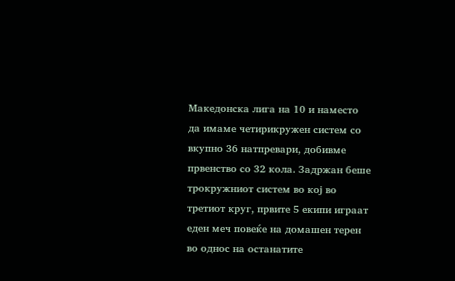Македонска лига на 10 и наместо да имаме четирикружен систем со вкупно 36 натпревари, добивме првенство со 32 кола. Задржан беше трокружниот систем во кој во третиот круг, првите 5 екипи играат еден меч повеќе на домашен терен во однос на останатите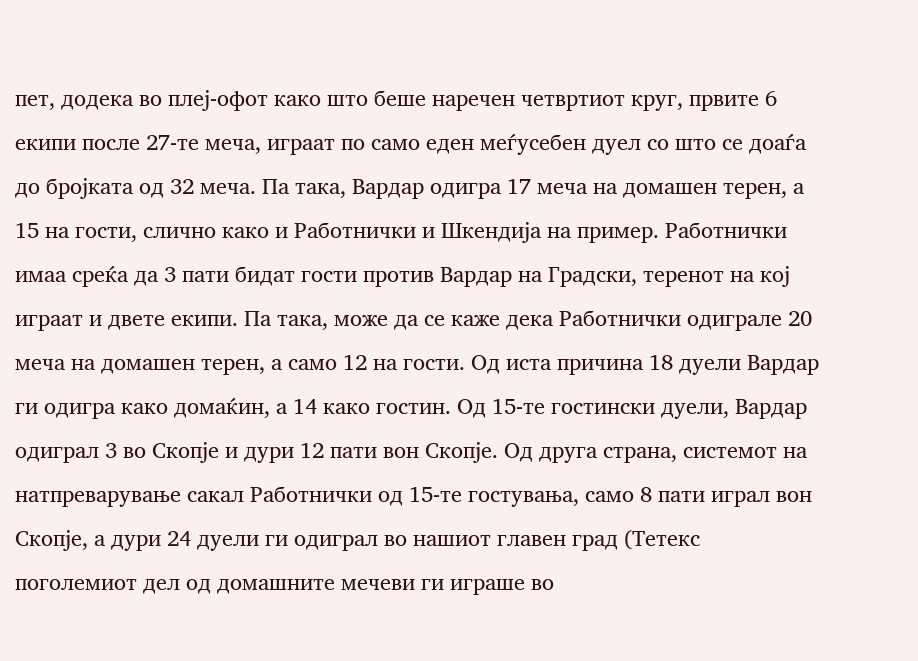пет, додека во плеј-офот како што беше наречен четвртиот круг, првите 6 екипи после 27-те меча, играат по само еден меѓусебен дуел со што се доаѓа до бројката од 32 меча. Па така, Вардар одигра 17 меча на домашен терен, а 15 на гости, слично како и Работнички и Шкендија на пример. Работнички имаа среќа да 3 пати бидат гости против Вардар на Градски, теренот на кој играат и двете екипи. Па така, може да се каже дека Работнички одиграле 20 меча на домашен терен, а само 12 на гости. Од иста причина 18 дуели Вардар ги одигра како домаќин, а 14 како гостин. Од 15-те гостински дуели, Вардар одиграл 3 во Скопје и дури 12 пати вон Скопје. Од друга страна, системот на натпреварување сакал Работнички од 15-те гостувања, само 8 пати играл вон Скопје, а дури 24 дуели ги одиграл во нашиот главен град (Тетекс поголемиот дел од домашните мечеви ги играше во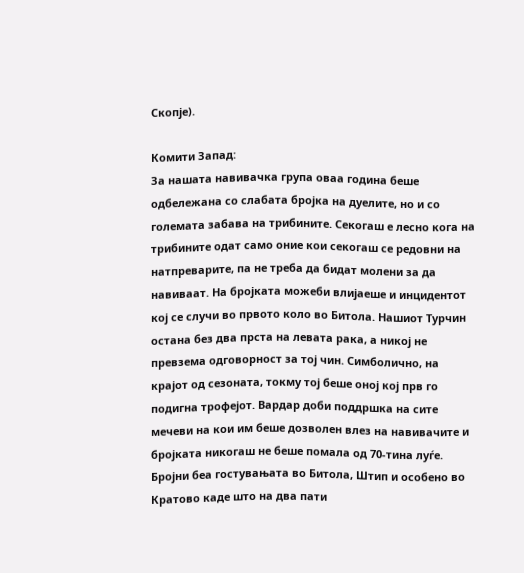Скопје).

Комити Запад:
За нашата навивачка група оваа година беше одбележана со слабата бројка на дуелите, но и со големата забава на трибините. Секогаш е лесно кога на трибините одат само оние кои секогаш се редовни на натпреварите, па не треба да бидат молени за да навиваат. На бројката можеби влијаеше и инцидентот кој се случи во првото коло во Битола. Нашиот Турчин остана без два прста на левата рака, а никој не превзема одговорност за тој чин. Симболично, на крајот од сезоната, токму тој беше оној кој прв го подигна трофејот. Вардар доби поддршка на сите мечеви на кои им беше дозволен влез на навивачите и бројката никогаш не беше помала од 70-тина луѓе. Бројни беа гостувањата во Битола, Штип и особено во Кратово каде што на два пати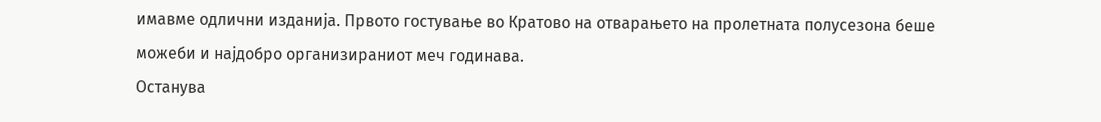имавме одлични изданија. Првото гостување во Кратово на отварањето на пролетната полусезона беше можеби и најдобро организираниот меч годинава.
Останува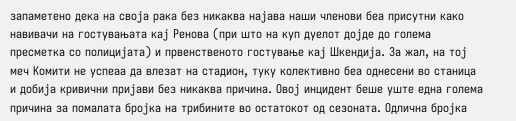запаметено дека на своја рака без никаква најава наши членови беа присутни како навивачи на гостувањата кај Ренова (при што на куп дуелот дојде до голема пресметка со полицијата) и првенственото гостување кај Шкендија. За жал, на тој меч Комити не успеаа да влезат на стадион, туку колективно беа однесени во станица и добија кривични пријави без никаква причина. Овој инцидент беше уште една голема причина за помалата бројка на трибините во остатокот од сезоната. Одлична бројка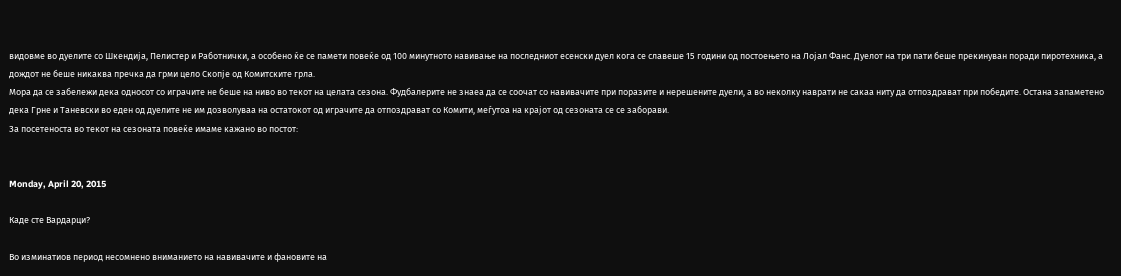видовме во дуелите со Шкендија, Пелистер и Работнички, а особено ќе се памети повеќе од 100 минутното навивање на последниот есенски дуел кога се славеше 15 години од постоењето на Лојал Фанс. Дуелот на три пати беше прекинуван поради пиротехника, а дождот не беше никаква пречка да грми цело Скопје од Комитските грла.
Мора да се забележи дека односот со играчите не беше на ниво во текот на целата сезона. Фудбалерите не знаеа да се соочат со навивачите при поразите и нерешените дуели, а во неколку наврати не сакаа ниту да отпоздрават при победите. Остана запаметено дека Грне и Таневски во еден од дуелите не им дозволуваа на остатокот од играчите да отпоздрават со Комити, меѓутоа на крајот од сезоната се се заборави.
За посетеноста во текот на сезоната повеќе имаме кажано во постот:


Monday, April 20, 2015

Каде сте Вардарци?

Во изминатиов период несомнено вниманието на навивачите и фановите на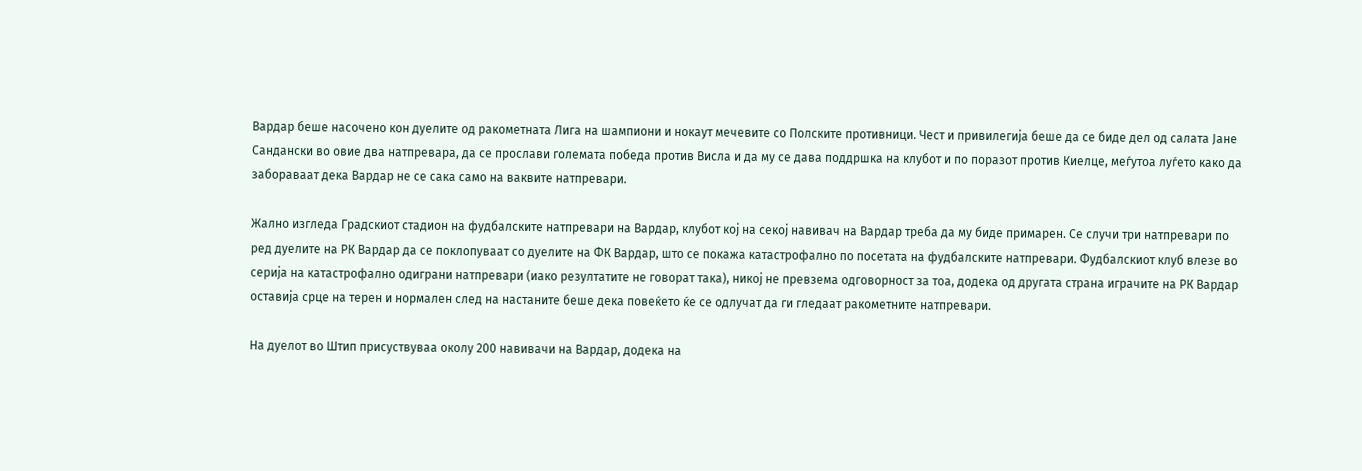Вардар беше насочено кон дуелите од ракометната Лига на шампиони и нокаут мечевите со Полските противници. Чест и привилегија беше да се биде дел од салата Јане Сандански во овие два натпревара, да се прослави големата победа против Висла и да му се дава поддршка на клубот и по поразот против Киелце, меѓутоа луѓето како да забораваат дека Вардар не се сака само на ваквите натпревари.

Жално изгледа Градскиот стадион на фудбалските натпревари на Вардар, клубот кој на секој навивач на Вардар треба да му биде примарен. Се случи три натпревари по ред дуелите на РК Вардар да се поклопуваат со дуелите на ФК Вардар, што се покажа катастрофално по посетата на фудбалските натпревари. Фудбалскиот клуб влезе во серија на катастрофално одиграни натпревари (иако резултатите не говорат така), никој не превзема одговорност за тоа, додека од другата страна играчите на РК Вардар оставија срце на терен и нормален след на настаните беше дека повеќето ќе се одлучат да ги гледаат ракометните натпревари.

На дуелот во Штип присуствуваа околу 200 навивачи на Вардар, додека на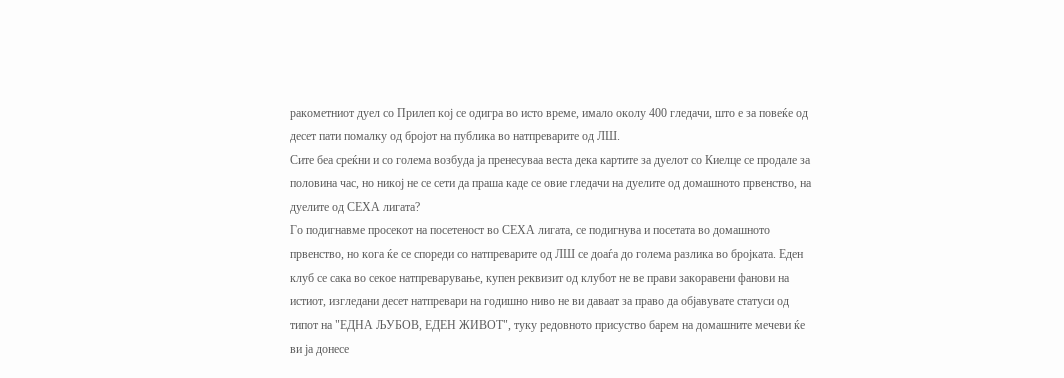ракометниот дуел со Прилеп кој се одигра во исто време, имало околу 400 гледачи, што е за повеќе од десет пати помалку од бројот на публика во натпреварите од ЛШ.
Сите беа среќни и со голема возбуда ја пренесуваа веста дека картите за дуелот со Киелце се продале за половина час, но никој не се сети да праша каде се овие гледачи на дуелите од домашното првенство, на дуелите од СЕХА лигата?
Го подигнавме просекот на посетеност во СЕХА лигата, се подигнува и посетата во домашното првенство, но кога ќе се спореди со натпреварите од ЛШ се доаѓа до голема разлика во бројката. Еден клуб се сака во секое натпреварување, купен реквизит од клубот не ве прави закоравени фанови на истиот, изгледани десет натпревари на годишно ниво не ви даваат за право да објавувате статуси од типот на "ЕДНА ЉУБОВ, ЕДЕН ЖИВОТ", туку редовното присуство барем на домашните мечеви ќе ви ја донесе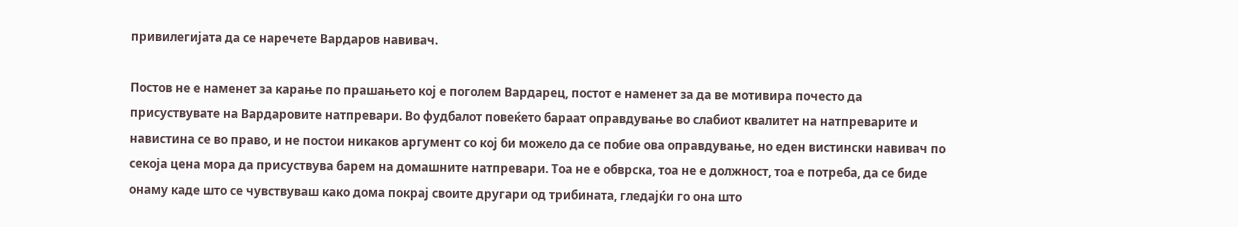привилегијата да се наречете Вардаров навивач.

Постов не е наменет за карање по прашањето кој е поголем Вардарец, постот е наменет за да ве мотивира почесто да присуствувате на Вардаровите натпревари. Во фудбалот повеќето бараат оправдување во слабиот квалитет на натпреварите и навистина се во право, и не постои никаков аргумент со кој би можело да се побие ова оправдување, но еден вистински навивач по секоја цена мора да присуствува барем на домашните натпревари. Тоа не е обврска, тоа не е должност, тоа е потреба, да се биде онаму каде што се чувствуваш како дома покрај своите другари од трибината, гледајќи го она што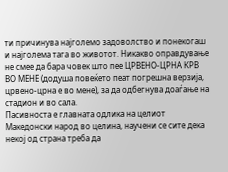ти причинува најголемо задоволство и понекогаш и најголема тага во животот. Никакво оправдување не смее да бара човек што пее ЦРВЕНО-ЦРНА КРВ ВО МЕНЕ (додуша повеќето пеат погрешна верзија, црвено-црна е во мене), за да одбегнува доаѓање на стадион и во сала.
Пасивноста е главната одлика на целиот Македонски народ во целина, научени се сите дека некој од страна треба да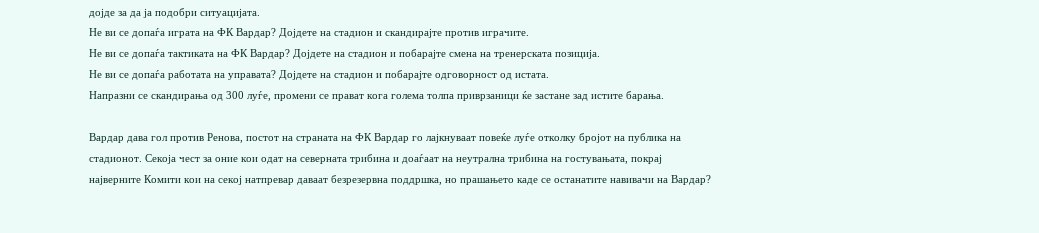дојде за да ја подобри ситуацијата.
Не ви се допаѓа играта на ФК Вардар? Дојдете на стадион и скандирајте против играчите.
Не ви се допаѓа тактиката на ФК Вардар? Дојдете на стадион и побарајте смена на тренерската позиција.
Не ви се допаѓа работата на управата? Дојдете на стадион и побарајте одговорност од истата.
Напразни се скандирања од 300 луѓе, промени се прават кога голема толпа приврзаници ќе застане зад истите барања.

Вардар дава гол против Ренова, постот на страната на ФК Вардар го лајкнуваат повеќе луѓе отколку бројот на публика на стадионот. Секоја чест за оние кои одат на северната трибина и доаѓаат на неутрална трибина на гостувањата, покрај најверните Комити кои на секој натпревар даваат безрезервна поддршка, но прашањето каде се останатите навивачи на Вардар?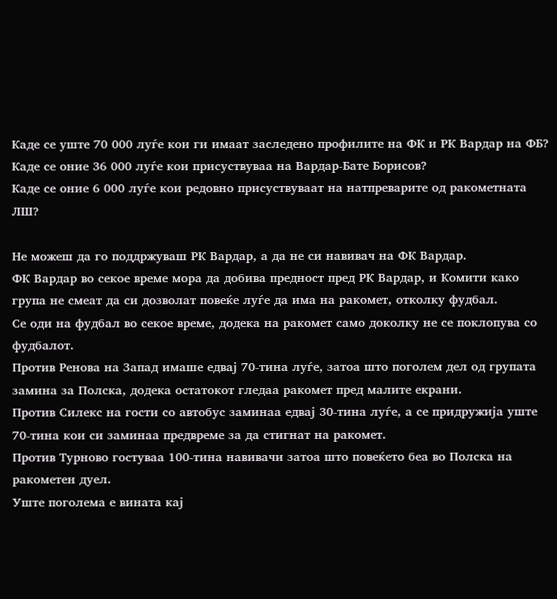Каде се уште 70 000 луѓе кои ги имаат заследено профилите на ФК и РК Вардар на ФБ?
Каде се оние 36 000 луѓе кои присуствуваа на Вардар-Бате Борисов?
Каде се оние 6 000 луѓе кои редовно присуствуваат на натпреварите од ракометната ЛШ?

Не можеш да го поддржуваш РК Вардар, а да не си навивач на ФК Вардар.
ФК Вардар во секое време мора да добива предност пред РК Вардар, и Комити како група не смеат да си дозволат повеќе луѓе да има на ракомет, отколку фудбал.
Се оди на фудбал во секое време, додека на ракомет само доколку не се поклопува со фудбалот.
Против Ренова на Запад имаше едвај 70-тина луѓе, затоа што поголем дел од групата замина за Полска, додека остатокот гледаа ракомет пред малите екрани.
Против Силекс на гости со автобус заминаа едвај 30-тина луѓе, а се придружија уште 70-тина кои си заминаа предвреме за да стигнат на ракомет.
Против Турново гостуваа 100-тина навивачи затоа што повеќето беа во Полска на ракометен дуел.
Уште поголема е вината кај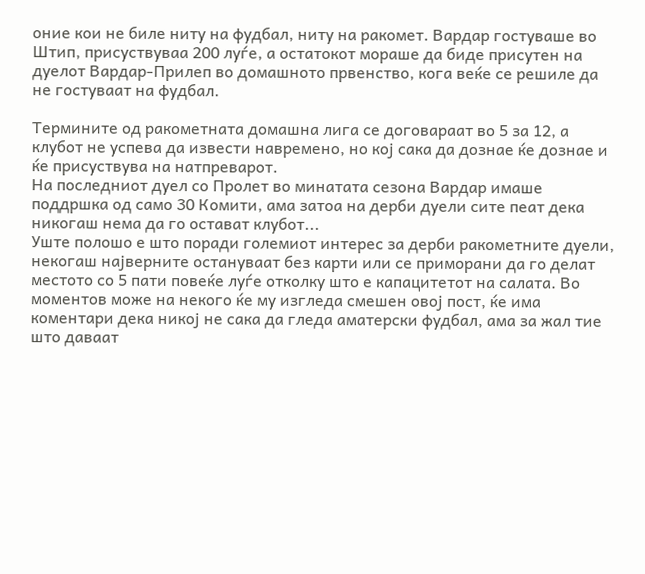оние кои не биле ниту на фудбал, ниту на ракомет. Вардар гостуваше во Штип, присуствуваа 200 луѓе, а остатокот мораше да биде присутен на дуелот Вардар-Прилеп во домашното првенство, кога веќе се решиле да не гостуваат на фудбал.

Термините од ракометната домашна лига се договараат во 5 за 12, а клубот не успева да извести навремено, но кој сака да дознае ќе дознае и ќе присуствува на натпреварот.
На последниот дуел со Пролет во минатата сезона Вардар имаше поддршка од само 30 Комити, ама затоа на дерби дуели сите пеат дека никогаш нема да го остават клубот...
Уште полошо е што поради големиот интерес за дерби ракометните дуели, некогаш најверните остануваат без карти или се приморани да го делат местото со 5 пати повеќе луѓе отколку што е капацитетот на салата. Во моментов може на некого ќе му изгледа смешен овој пост, ќе има коментари дека никој не сака да гледа аматерски фудбал, ама за жал тие што даваат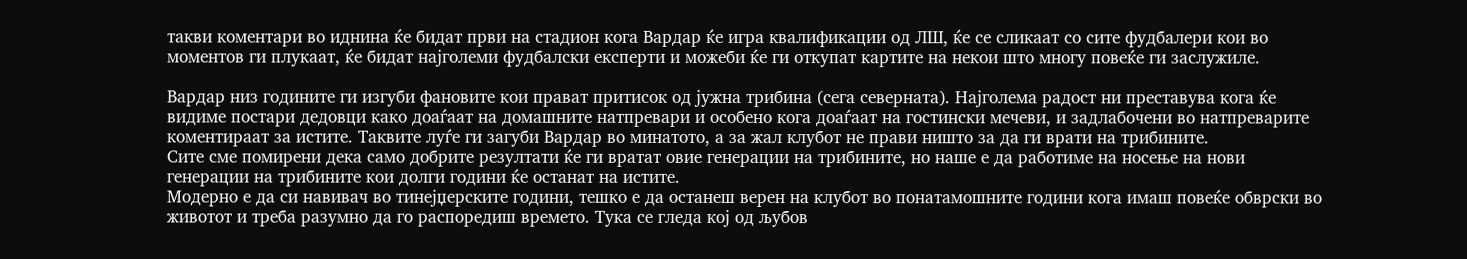такви коментари во иднина ќе бидат први на стадион кога Вардар ќе игра квалификации од ЛШ, ќе се сликаат со сите фудбалери кои во моментов ги плукаат, ќе бидат најголеми фудбалски експерти и можеби ќе ги откупат картите на некои што многу повеќе ги заслужиле.

Вардар низ годините ги изгуби фановите кои прават притисок од јужна трибина (сега северната). Најголема радост ни преставува кога ќе видиме постари дедовци како доаѓаат на домашните натпревари и особено кога доаѓаат на гостински мечеви, и задлабочени во натпреварите коментираат за истите. Таквите луѓе ги загуби Вардар во минатото, а за жал клубот не прави ништо за да ги врати на трибините.
Сите сме помирени дека само добрите резултати ќе ги вратат овие генерации на трибините, но наше е да работиме на носење на нови генерации на трибините кои долги години ќе останат на истите.
Модерно е да си навивач во тинејџерските години, тешко е да останеш верен на клубот во понатамошните години кога имаш повеќе обврски во животот и треба разумно да го распоредиш времето. Тука се гледа кој од љубов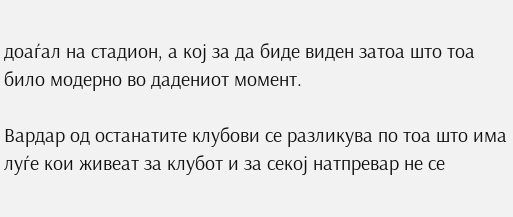доаѓал на стадион, а кој за да биде виден затоа што тоа било модерно во дадениот момент.

Вардар од останатите клубови се разликува по тоа што има луѓе кои живеат за клубот и за секој натпревар не се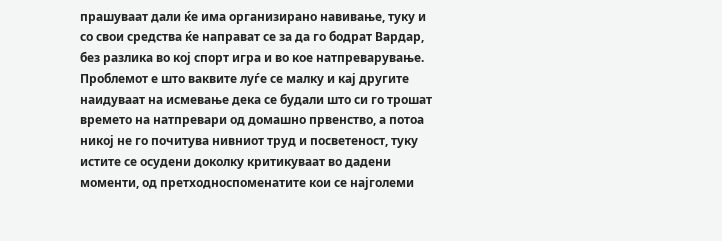прашуваат дали ќе има организирано навивање, туку и со свои средства ќе направат се за да го бодрат Вардар, без разлика во кој спорт игра и во кое натпреварување.
Проблемот е што ваквите луѓе се малку и кај другите наидуваат на исмевање дека се будали што си го трошат времето на натпревари од домашно првенство, а потоа никој не го почитува нивниот труд и посветеност, туку истите се осудени доколку критикуваат во дадени моменти, од претходноспоменатите кои се најголеми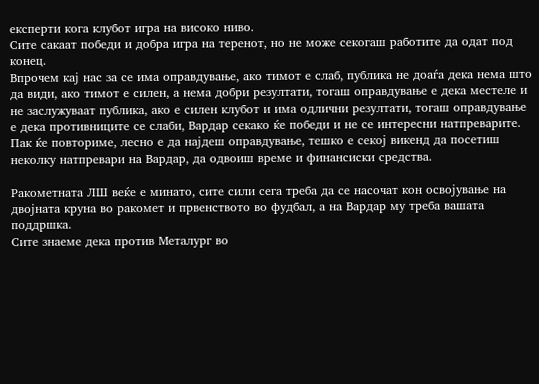експерти кога клубот игра на високо ниво.
Сите сакаат победи и добра игра на теренот, но не може секогаш работите да одат под конец.
Впрочем кај нас за се има оправдување, ако тимот е слаб, публика не доаѓа дека нема што да види, ако тимот е силен, а нема добри резултати, тогаш оправдување е дека местеле и не заслужуваат публика, ако е силен клубот и има одлични резултати, тогаш оправдување е дека противниците се слаби, Вардар секако ќе победи и не се интересни натпреварите.
Пак ќе повториме, лесно е да најдеш оправдување, тешко е секој викенд да посетиш неколку натпревари на Вардар, да одвоиш време и финансиски средства.

Ракометната ЛШ веќе е минато, сите сили сега треба да се насочат кон освојување на двојната круна во ракомет и првенството во фудбал, а на Вардар му треба вашата поддршка.
Сите знаеме дека против Металург во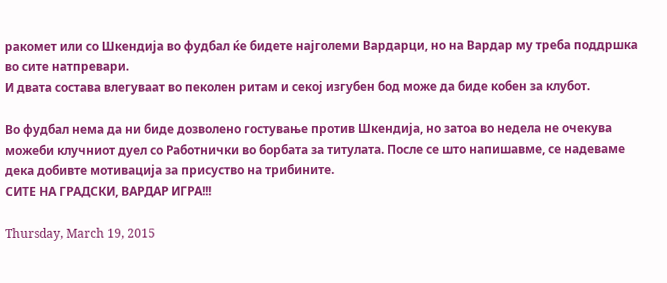ракомет или со Шкендија во фудбал ќе бидете најголеми Вардарци, но на Вардар му треба поддршка во сите натпревари.
И двата состава влегуваат во пеколен ритам и секој изгубен бод може да биде кобен за клубот.

Во фудбал нема да ни биде дозволено гостување против Шкендија, но затоа во недела не очекува можеби клучниот дуел со Работнички во борбата за титулата. После се што напишавме, се надеваме дека добивте мотивација за присуство на трибините.
СИТЕ НА ГРАДСКИ, ВАРДАР ИГРА!!!

Thursday, March 19, 2015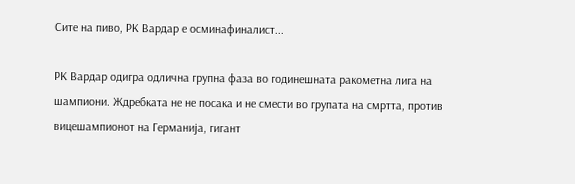Сите на пиво, РК Вардар е осминафиналист...

РК Вардар одигра одлична групна фаза во годинешната ракометна лига на шампиони. Ждребката не не посака и не смести во групата на смртта, против вицешампионот на Германија, гигант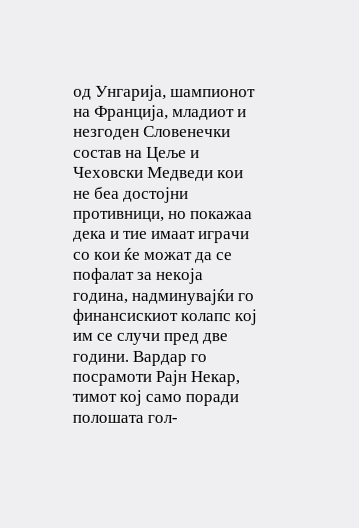од Унгарија, шампионот на Франција, младиот и незгоден Словенечки состав на Цеље и Чеховски Медведи кои не беа достојни противници, но покажаа дека и тие имаат играчи со кои ќе можат да се пофалат за некоја година, надминувајќи го финансискиот колапс кој им се случи пред две години. Вардар го посрамоти Рајн Некар, тимот кој само поради полошата гол-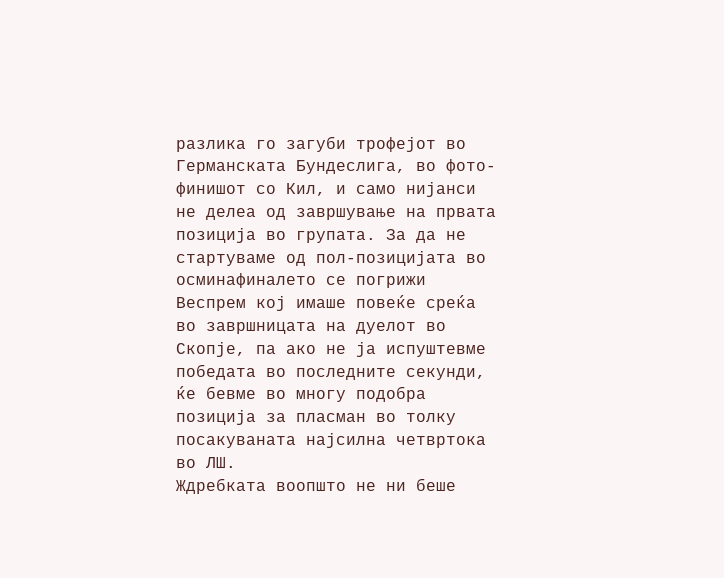разлика го загуби трофејот во Германската Бундеслига, во фото-финишот со Кил, и само нијанси не делеа од завршување на првата позиција во групата. За да не стартуваме од пол-позицијата во осминафиналето се погрижи Веспрем кој имаше повеќе среќа во завршницата на дуелот во Скопје, па ако не ја испуштевме победата во последните секунди, ќе бевме во многу подобра позиција за пласман во толку посакуваната најсилна четвртока во ЛШ.
Ждребката воопшто не ни беше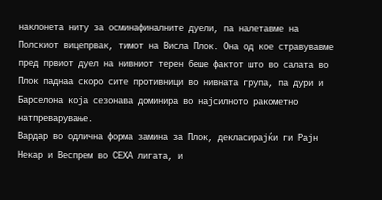наклонета ниту за осминафиналните дуели, па налетавме на Полскиот вицепрвак, тимот на Висла Плок. Она од кое стравувавме пред првиот дуел на нивниот терен беше фактот што во салата во Плок паднаа скоро сите противници во нивната група, па дури и Барселона која сезонава доминира во најсилното ракометно натпреварување.
Вардар во одлична форма замина за Плок, декласирајќи ги Рајн Некар и Веспрем во СЕХА лигата, и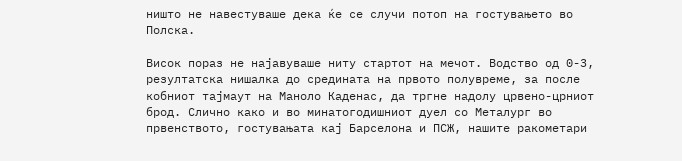ништо не навестуваше дека ќе се случи потоп на гостувањето во Полска.

Висок пораз не најавуваше ниту стартот на мечот. Водство од 0-3, резултатска нишалка до средината на првото полувреме, за после кобниот тајмаут на Маноло Каденас, да тргне надолу црвено-црниот брод. Слично како и во минатогодишниот дуел со Металург во првенството, гостувањата кај Барселона и ПСЖ, нашите ракометари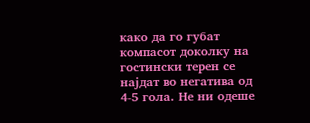како да го губат компасот доколку на гостински терен се најдат во негатива од 4-5 гола. Не ни одеше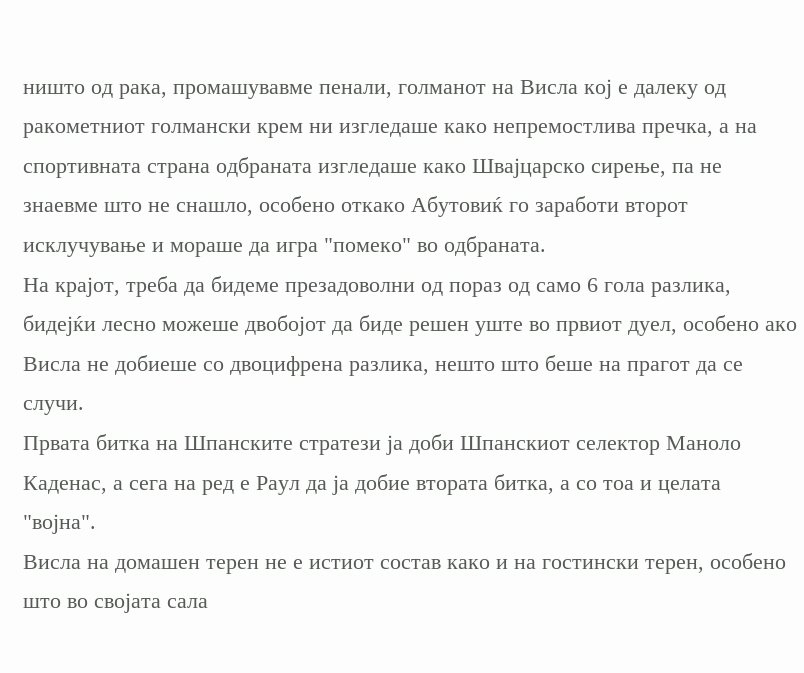ништо од рака, промашувавме пенали, голманот на Висла кој е далеку од ракометниот голмански крем ни изгледаше како непремостлива пречка, а на спортивната страна одбраната изгледаше како Швајцарско сирење, па не знаевме што не снашло, особено откако Абутовиќ го заработи второт исклучување и мораше да игра "помеко" во одбраната.
На крајот, треба да бидеме презадоволни од пораз од само 6 гола разлика, бидејќи лесно можеше двобојот да биде решен уште во првиот дуел, особено ако Висла не добиеше со двоцифрена разлика, нешто што беше на прагот да се случи.
Првата битка на Шпанските стратези ја доби Шпанскиот селектор Маноло Каденас, а сега на ред е Раул да ја добие втората битка, а со тоа и целата "војна".
Висла на домашен терен не е истиот состав како и на гостински терен, особено што во својата сала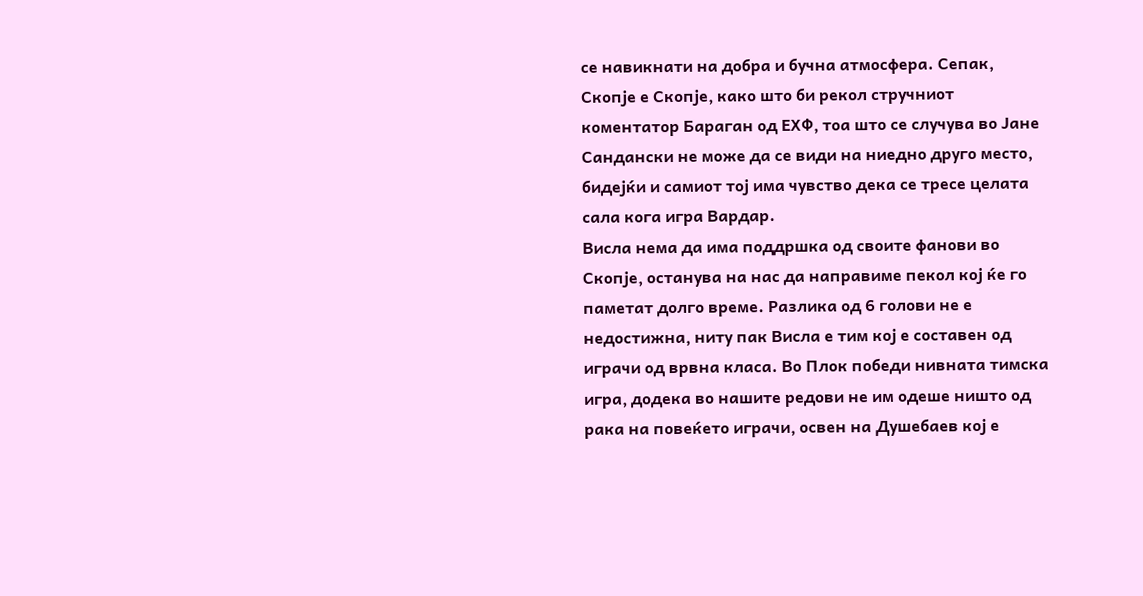се навикнати на добра и бучна атмосфера. Сепак, Скопје е Скопје, како што би рекол стручниот коментатор Бараган од ЕХФ, тоа што се случува во Јане Сандански не може да се види на ниедно друго место, бидејќи и самиот тој има чувство дека се тресе целата сала кога игра Вардар.
Висла нема да има поддршка од своите фанови во Скопје, останува на нас да направиме пекол кој ќе го паметат долго време. Разлика од 6 голови не е недостижна, ниту пак Висла е тим кој е составен од играчи од врвна класа. Во Плок победи нивната тимска игра, додека во нашите редови не им одеше ништо од рака на повеќето играчи, освен на Душебаев кој е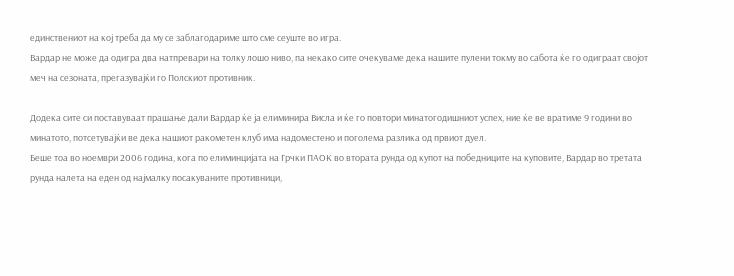единствениот на кој треба да му се заблагодариме што сме сеуште во игра.
Вардар не може да одигра два натпревари на толку лошо ниво, па некако сите очекуваме дека нашите пулени токму во сабота ќе го одиграат својот меч на сезоната, прегазувајќи го Полскиот противник.

Додека сите си поставуваат прашање дали Вардар ќе ја елиминира Висла и ќе го повтори минатогодишниот успех, ние ќе ве вратиме 9 години во минатото, потсетувајќи ве дека нашиот ракометен клуб има надоместено и поголема разлика од првиот дуел.
Беше тоа во ноември 2006 година, кога по елиминцијата на Грчки ПАОК во втората рунда од купот на победниците на куповите, Вардар во третата рунда налета на еден од најмалку посакуваните противници,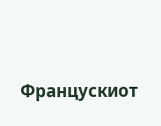Францускиот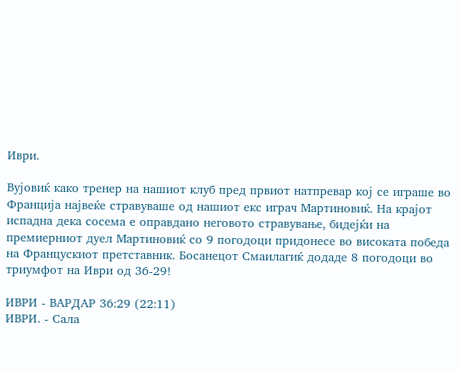Иври.

Вујовиќ како тренер на нашиот клуб пред првиот натпревар кој се играше во Франција највеќе стравуваше од нашиот екс играч Мартиновиќ. На крајот испадна дека сосема е оправдано неговото стравување, бидејќи на премиерниот дуел Мартиновиќ со 9 погодоци придонесе во високата победа на Францускиот претставник. Босанецот Смаилагиќ додаде 8 погодоци во триумфот на Иври од 36-29!

ИВРИ - ВАРДАР 36:29 (22:11)
ИВРИ. - Сала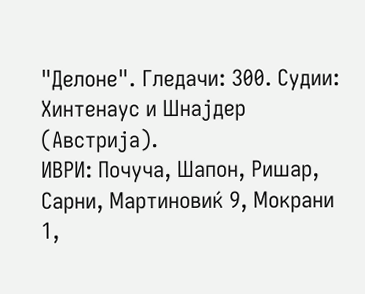"Делоне". Гледачи: 300. Судии: Хинтенаус и Шнајдер (Австрија).
ИВРИ: Почуча, Шапон, Ришар, Сарни, Мартиновиќ 9, Мокрани 1,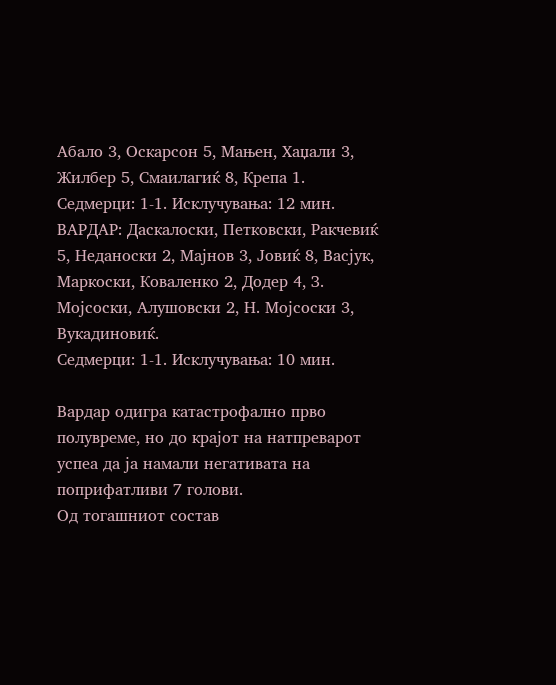Абало 3, Оскарсон 5, Мањен, Хаџали 3, Жилбер 5, Смаилагиќ 8, Крепа 1.
Седмерци: 1-1. Исклучувања: 12 мин.
ВАРДАР: Даскалоски, Петковски, Ракчевиќ 5, Неданоски 2, Мајнов 3, Јовиќ 8, Васјук, Маркоски, Коваленко 2, Додер 4, З. Мојсоски, Алушовски 2, Н. Мојсоски 3, Вукадиновиќ.
Седмерци: 1-1. Исклучувања: 10 мин.

Вардар одигра катастрофално прво полувреме, но до крајот на натпреварот успеа да ја намали негативата на поприфатливи 7 голови.
Од тогашниот состав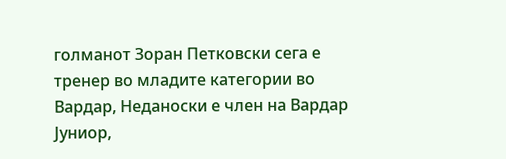голманот Зоран Петковски сега е тренер во младите категории во Вардар, Неданоски е член на Вардар Јуниор,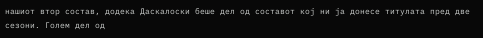нашиот втор состав, додека Даскалоски беше дел од составот кој ни ја донесе титулата пред две сезони. Голем дел од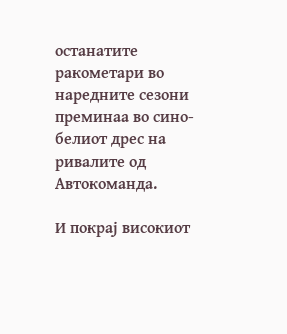останатите ракометари во наредните сезони преминаа во сино-белиот дрес на ривалите од Автокоманда.

И покрај високиот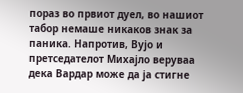пораз во првиот дуел, во нашиот табор немаше никаков знак за паника. Напротив, Вујо и претседателот Михајло веруваа дека Вардар може да ја стигне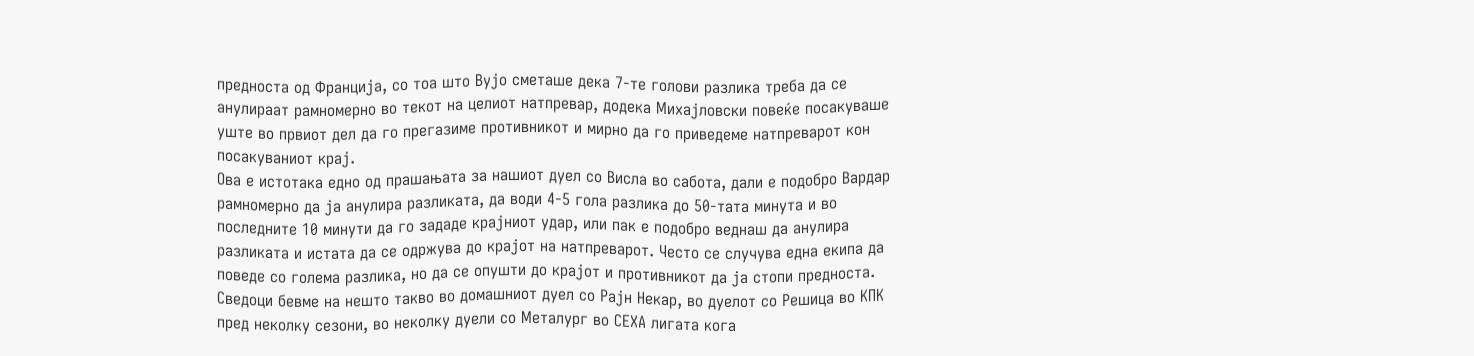предноста од Франција, со тоа што Вујо сметаше дека 7-те голови разлика треба да се анулираат рамномерно во текот на целиот натпревар, додека Михајловски повеќе посакуваше уште во првиот дел да го прегазиме противникот и мирно да го приведеме натпреварот кон посакуваниот крај.
Ова е истотака едно од прашањата за нашиот дуел со Висла во сабота, дали е подобро Вардар рамномерно да ја анулира разликата, да води 4-5 гола разлика до 50-тата минута и во последните 10 минути да го зададе крајниот удар, или пак е подобро веднаш да анулира разликата и истата да се одржува до крајот на натпреварот. Често се случува една екипа да поведе со голема разлика, но да се опушти до крајот и противникот да ја стопи предноста.
Сведоци бевме на нешто такво во домашниот дуел со Рајн Некар, во дуелот со Решица во КПК пред неколку сезони, во неколку дуели со Металург во СЕХА лигата кога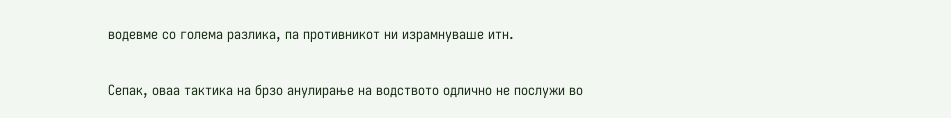водевме со голема разлика, па противникот ни израмнуваше итн.

Сепак, оваа тактика на брзо анулирање на водството одлично не послужи во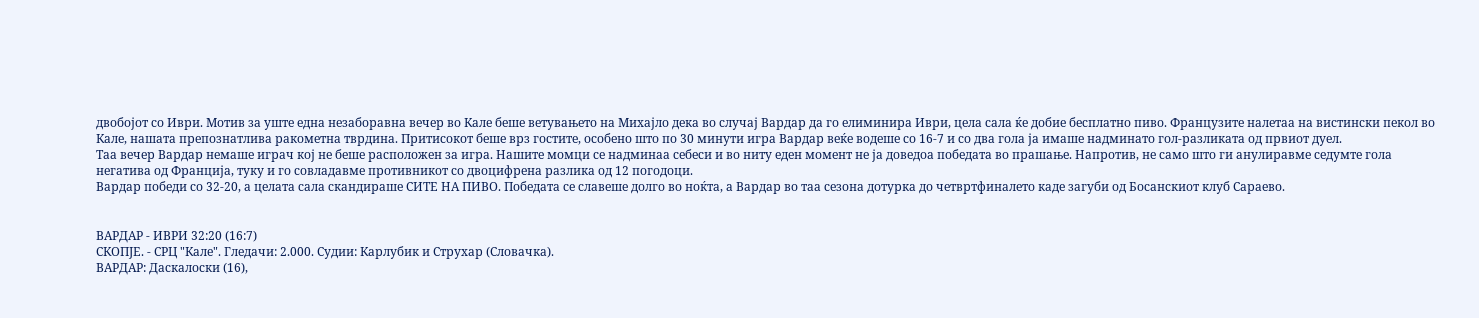двобојот со Иври. Мотив за уште една незаборавна вечер во Кале беше ветувањето на Михајло дека во случај Вардар да го елиминира Иври, цела сала ќе добие бесплатно пиво. Французите налетаа на вистински пекол во Кале, нашата препознатлива ракометна тврдина. Притисокот беше врз гостите, особено што по 30 минути игра Вардар веќе водеше со 16-7 и со два гола ја имаше надминато гол-разликата од првиот дуел.
Таа вечер Вардар немаше играч кој не беше расположен за игра. Нашите момци се надминаа себеси и во ниту еден момент не ја доведоа победата во прашање. Напротив, не само што ги анулиравме седумте гола негатива од Франција, туку и го совладавме противникот со двоцифрена разлика од 12 погодоци.
Вардар победи со 32-20, а целата сала скандираше СИТЕ НА ПИВО. Победата се славеше долго во ноќта, а Вардар во таа сезона дотурка до четвртфиналето каде загуби од Босанскиот клуб Сараево.


ВАРДАР - ИВРИ 32:20 (16:7)
СКОПЈЕ. - СРЦ "Кале". Гледачи: 2.000. Судии: Карлубик и Струхар (Словачка).
ВАРДАР: Даскалоски (16),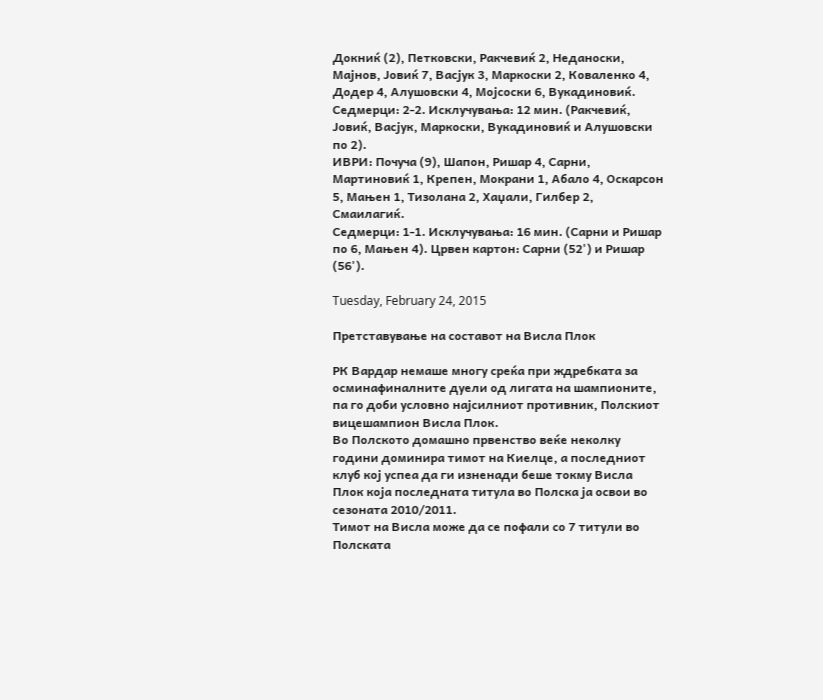Докниќ (2), Петковски, Ракчевиќ 2, Неданоски, Мајнов, Јовиќ 7, Васјук 3, Маркоски 2, Коваленко 4, Додер 4, Алушовски 4, Мојсоски 6, Вукадиновиќ.
Седмерци: 2-2. Исклучувања: 12 мин. (Ракчевиќ, Јовиќ, Васјук, Маркоски, Вукадиновиќ и Алушовски по 2).
ИВРИ: Почуча (9), Шапон, Ришар 4, Сарни, Мартиновиќ 1, Крепен, Мокрани 1, Абало 4, Оскарсон 5, Мањен 1, Тизолана 2, Хаџали, Гилбер 2, Смаилагиќ.
Седмерци: 1-1. Исклучувања: 16 мин. (Сарни и Ришар по 6, Мањен 4). Црвен картон: Сарни (52') и Ришар (56').

Tuesday, February 24, 2015

Претставување на составот на Висла Плок

РК Вардар немаше многу среќа при ждребката за осминафиналните дуели од лигата на шампионите, па го доби условно најсилниот противник, Полскиот вицешампион Висла Плок.
Во Полското домашно првенство веќе неколку години доминира тимот на Киелце, а последниот клуб кој успеа да ги изненади беше токму Висла Плок која последната титула во Полска ја освои во сезоната 2010/2011.
Тимот на Висла може да се пофали со 7 титули во Полската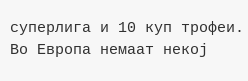суперлига и 10 куп трофеи.
Во Европа немаат некој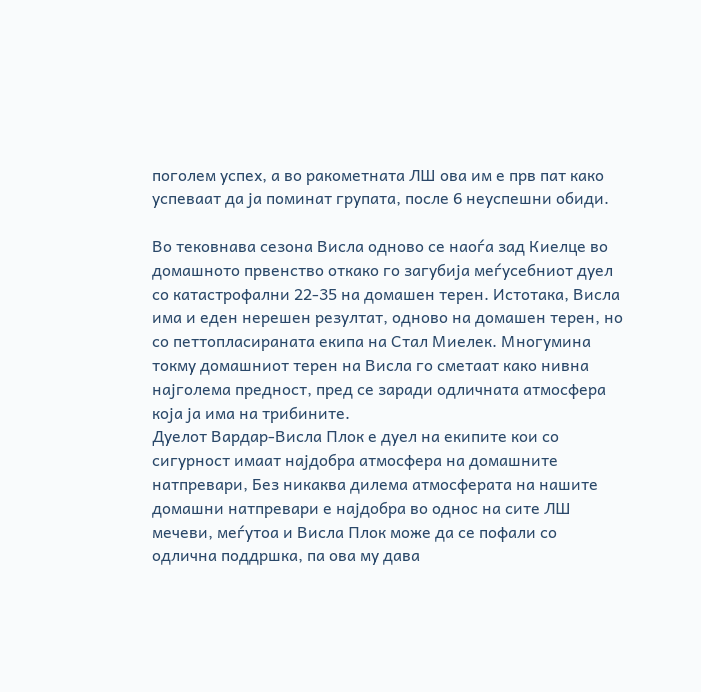поголем успех, а во ракометната ЛШ ова им е прв пат како успеваат да ја поминат групата, после 6 неуспешни обиди.

Во тековнава сезона Висла одново се наоѓа зад Киелце во домашното првенство откако го загубија меѓусебниот дуел со катастрофални 22-35 на домашен терен. Истотака, Висла има и еден нерешен резултат, одново на домашен терен, но со петтопласираната екипа на Стал Миелек. Многумина токму домашниот терен на Висла го сметаат како нивна најголема предност, пред се заради одличната атмосфера која ја има на трибините.
Дуелот Вардар-Висла Плок е дуел на екипите кои со сигурност имаат најдобра атмосфера на домашните натпревари, Без никаква дилема атмосферата на нашите домашни натпревари е најдобра во однос на сите ЛШ мечеви, меѓутоа и Висла Плок може да се пофали со одлична поддршка, па ова му дава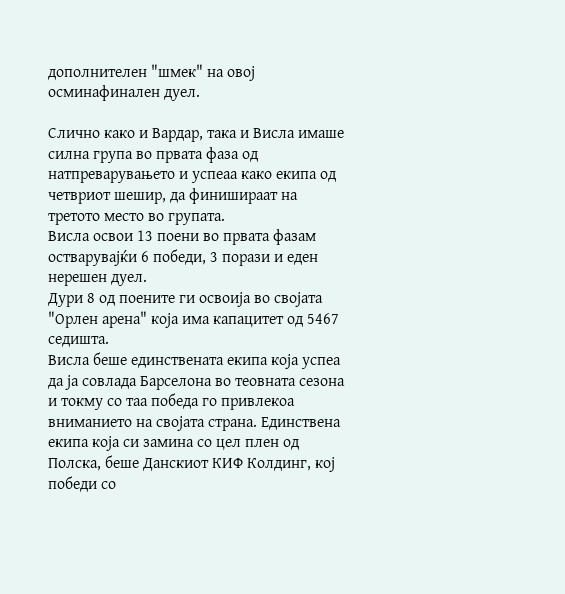дополнителен "шмек" на овој осминафинален дуел.

Слично како и Вардар, така и Висла имаше силна група во првата фаза од натпреварувањето и успеаа како екипа од четвриот шешир, да финишираат на третото место во групата.
Висла освои 13 поени во првата фазам остварувајќи 6 победи, 3 порази и еден нерешен дуел.
Дури 8 од поените ги освоија во својата "Орлен арена" која има капацитет од 5467 седишта.
Висла беше единствената екипа која успеа да ја совлада Барселона во теовната сезона и токму со таа победа го привлекоа вниманието на својата страна. Единствена екипа која си замина со цел плен од Полска, беше Данскиот КИФ Колдинг, кој победи со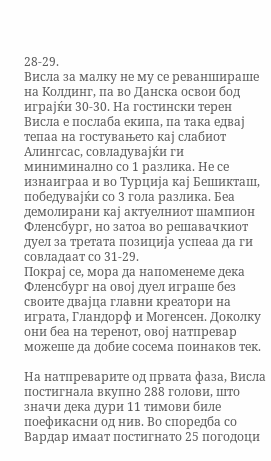28-29.
Висла за малку не му се реваншираше на Колдинг, па во Данска освои бод играјќи 30-30. На гостински терен Висла е послаба екипа, па така едвај тепаа на гостувањето кај слабиот Алингсас, совладувајќи ги миниминално со 1 разлика. Не се изнаиграа и во Турција кај Бешикташ, победувајќи со 3 гола разлика. Беа демолирани кај актуелниот шампион Фленсбург, но затоа во решавачкиот дуел за третата позиција успеаа да ги совладаат со 31-29.
Покрај се, мора да напоменеме дека Фленсбург на овој дуел играше без своите двајца главни креатори на играта, Гландорф и Могенсен. Доколку они беа на теренот, овој натпревар можеше да добие сосема поинаков тек.

На натпреварите од првата фаза, Висла постигнала вкупно 288 голови, што значи дека дури 11 тимови биле поефикасни од нив. Во споредба со Вардар имаат постигнато 25 погодоци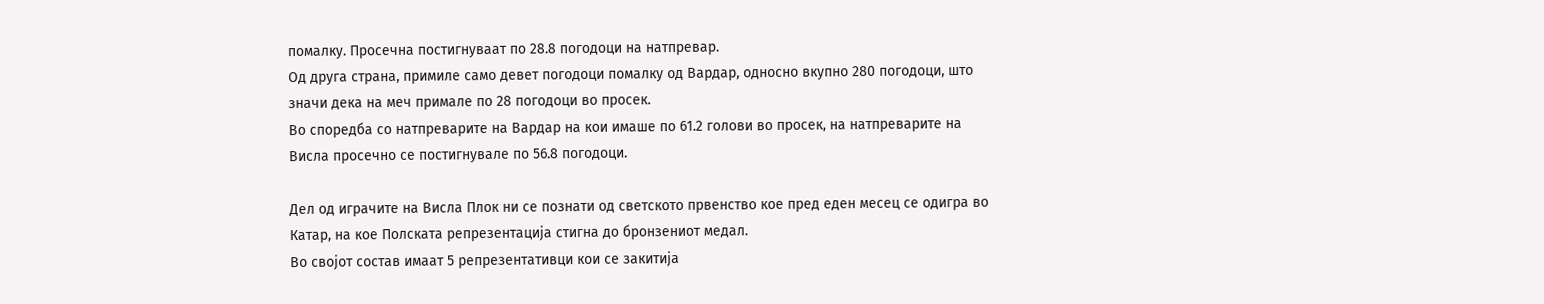помалку. Просечна постигнуваат по 28.8 погодоци на натпревар.
Од друга страна, примиле само девет погодоци помалку од Вардар, односно вкупно 280 погодоци, што значи дека на меч примале по 28 погодоци во просек.
Во споредба со натпреварите на Вардар на кои имаше по 61.2 голови во просек, на натпреварите на Висла просечно се постигнувале по 56.8 погодоци.

Дел од играчите на Висла Плок ни се познати од светското првенство кое пред еден месец се одигра во Катар, на кое Полската репрезентација стигна до бронзениот медал.
Во својот состав имаат 5 репрезентативци кои се закитија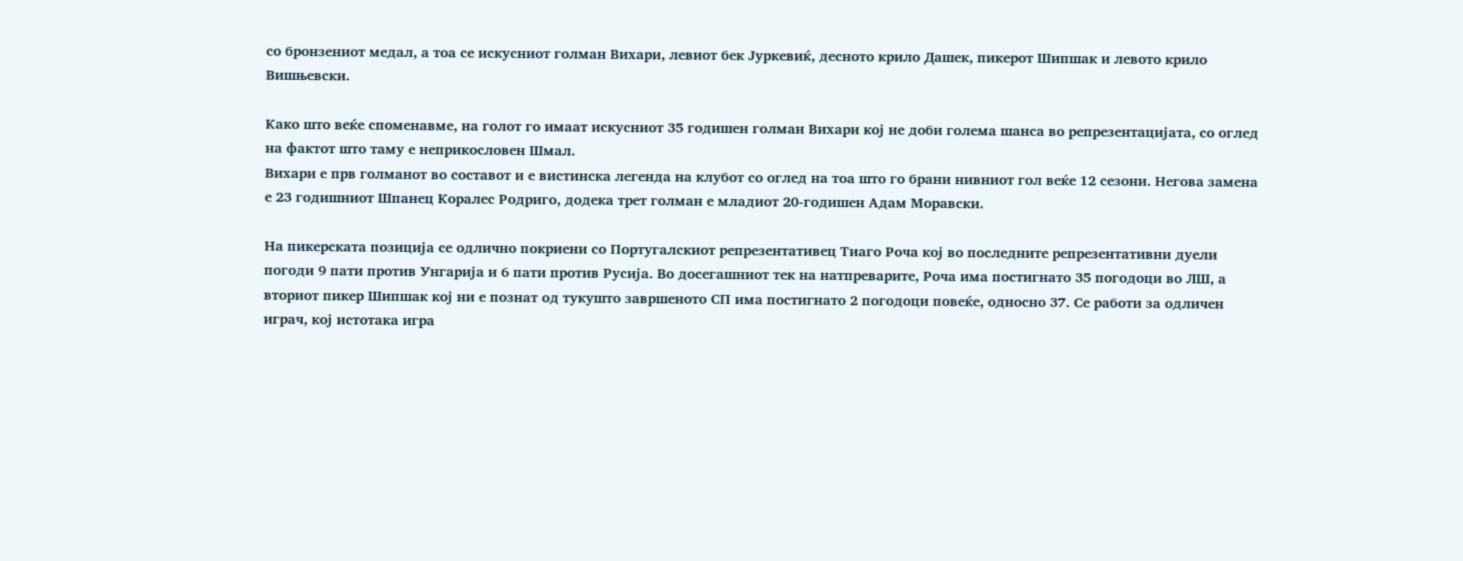со бронзениот медал, а тоа се искусниот голман Вихари, левиот бек Јуркевиќ, десното крило Дашек, пикерот Шипшак и левото крило Вишњевски.

Како што веќе споменавме, на голот го имаат искусниот 35 годишен голман Вихари кој не доби голема шанса во репрезентацијата, со оглед на фактот што таму е неприкословен Шмал.
Вихари е прв голманот во составот и е вистинска легенда на клубот со оглед на тоа што го брани нивниот гол веќе 12 сезони. Негова замена е 23 годишниот Шпанец Коралес Родриго, додека трет голман е младиот 20-годишен Адам Моравски.

На пикерската позиција се одлично покриени со Португалскиот репрезентативец Тиаго Роча кој во последните репрезентативни дуели погоди 9 пати против Унгарија и 6 пати против Русија. Во досегашниот тек на натпреварите, Роча има постигнато 35 погодоци во ЛШ, а вториот пикер Шипшак кој ни е познат од тукушто завршеното СП има постигнато 2 погодоци повеќе, односно 37. Се работи за одличен играч, кој истотака игра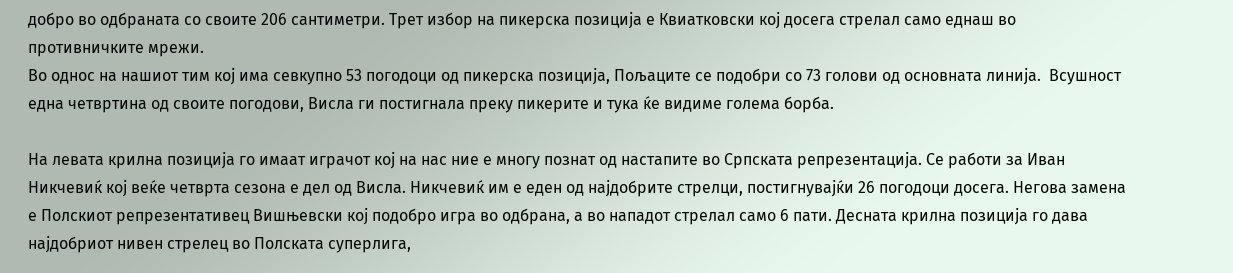добро во одбраната со своите 206 сантиметри. Трет избор на пикерска позиција е Квиатковски кој досега стрелал само еднаш во противничките мрежи.
Во однос на нашиот тим кој има севкупно 53 погодоци од пикерска позиција, Пољаците се подобри со 73 голови од основната линија.  Всушност една четвртина од своите погодови, Висла ги постигнала преку пикерите и тука ќе видиме голема борба.

На левата крилна позиција го имаат играчот кој на нас ние е многу познат од настапите во Српската репрезентација. Се работи за Иван Никчевиќ кој веќе четврта сезона е дел од Висла. Никчевиќ им е еден од најдобрите стрелци, постигнувајќи 26 погодоци досега. Негова замена е Полскиот репрезентативец Вишњевски кој подобро игра во одбрана, а во нападот стрелал само 6 пати. Десната крилна позиција го дава најдобриот нивен стрелец во Полската суперлига,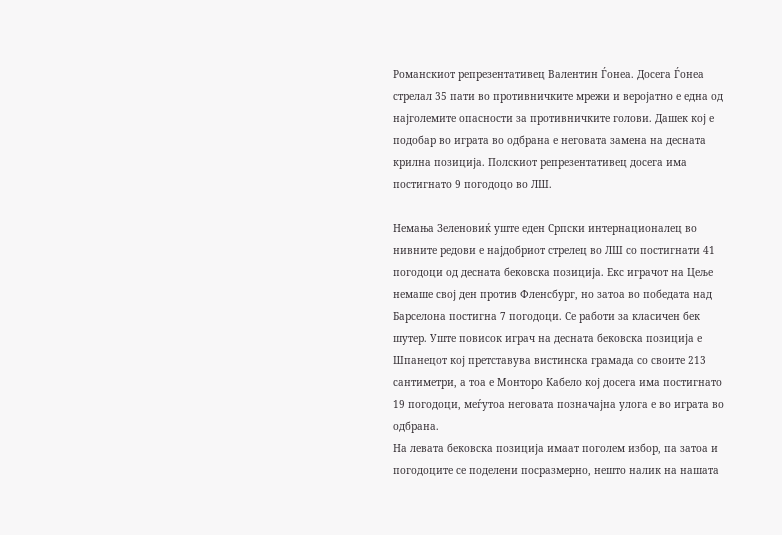Романскиот репрезентативец Валентин Ѓонеа. Досега Ѓонеа стрелал 35 пати во противничките мрежи и веројатно е една од најголемите опасности за противничките голови. Дашек кој е подобар во играта во одбрана е неговата замена на десната крилна позиција. Полскиот репрезентативец досега има постигнато 9 погодоцо во ЛШ.

Немања Зеленовиќ уште еден Српски интернационалец во нивните редови е најдобриот стрелец во ЛШ со постигнати 41 погодоци од десната бековска позиција. Екс играчот на Цеље немаше свој ден против Фленсбург, но затоа во победата над Барселона постигна 7 погодоци. Се работи за класичен бек шутер. Уште повисок играч на десната бековска позиција е Шпанецот кој претставува вистинска грамада со своите 213 сантиметри, а тоа е Монторо Кабело кој досега има постигнато 19 погодоци, меѓутоа неговата позначајна улога е во играта во одбрана.
На левата бековска позиција имаат поголем избор, па затоа и погодоците се поделени посразмерно, нешто налик на нашата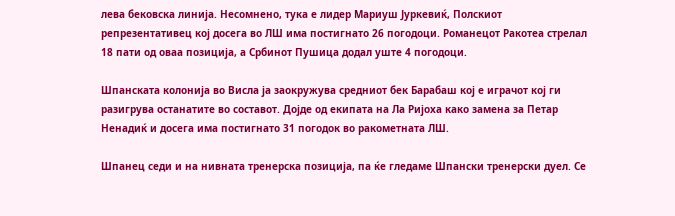лева бековска линија. Несомнено, тука е лидер Мариуш Јуркевиќ, Полскиот репрезентативец кој досега во ЛШ има постигнато 26 погодоци. Романецот Ракотеа стрелал 18 пати од оваа позиција, а Србинот Пушица додал уште 4 погодоци.

Шпанската колонија во Висла ја заокружува средниот бек Барабаш кој е играчот кој ги разигрува останатите во составот. Дојде од екипата на Ла Ријоха како замена за Петар Ненадиќ и досега има постигнато 31 погодок во ракометната ЛШ.

Шпанец седи и на нивната тренерска позиција, па ќе гледаме Шпански тренерски дуел. Се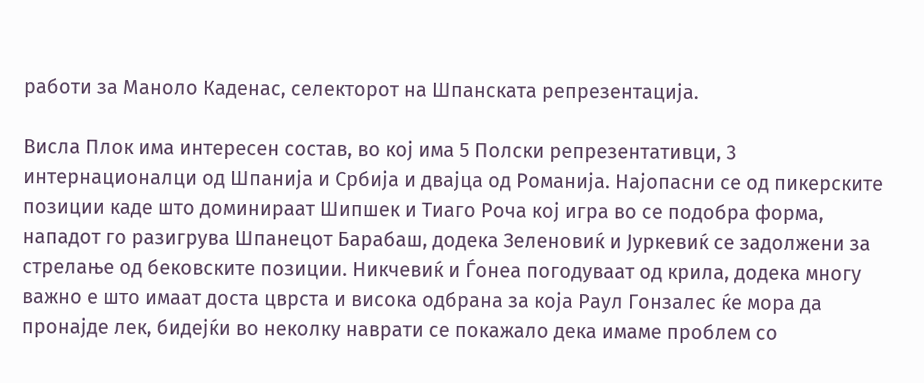работи за Маноло Каденас, селекторот на Шпанската репрезентација.

Висла Плок има интересен состав, во кој има 5 Полски репрезентативци, 3 интернационалци од Шпанија и Србија и двајца од Романија. Најопасни се од пикерските позиции каде што доминираат Шипшек и Тиаго Роча кој игра во се подобра форма, нападот го разигрува Шпанецот Барабаш, додека Зеленовиќ и Јуркевиќ се задолжени за стрелање од бековските позиции. Никчевиќ и Ѓонеа погодуваат од крила, додека многу важно е што имаат доста цврста и висока одбрана за која Раул Гонзалес ќе мора да пронајде лек, бидејќи во неколку наврати се покажало дека имаме проблем со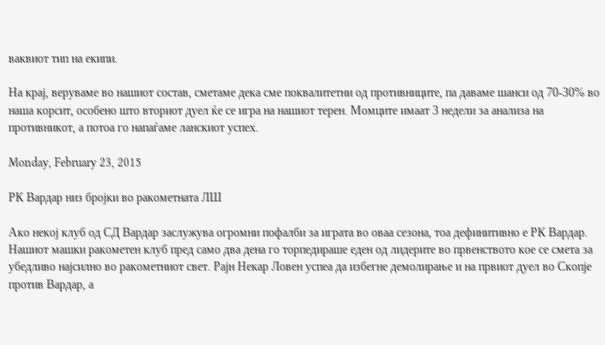ваквиот тип на екипи.

На крај, веруваме во нашиот состав, сметаме дека сме поквалитетни од противниците, па даваме шанси од 70-30% во наша корсит, особено што вториот дуел ќе се игра на нашиот терен. Момците имаат 3 недели за анализа на противникот, а потоа го напаѓаме ланскиот успех.

Monday, February 23, 2015

РК Вардар низ бројки во ракометната ЛШ

Ако некој клуб од СД Вардар заслужува огромни пофалби за играта во оваа сезона, тоа дефинитивно е РК Вардар. Нашиот машки ракометен клуб пред само два дена го торпедираше еден од лидерите во првенството кое се смета за убедливо најсилно во ракометниот свет. Рајн Некар Ловен успеа да избегне демолирање и на првиот дуел во Скопје против Вардар, а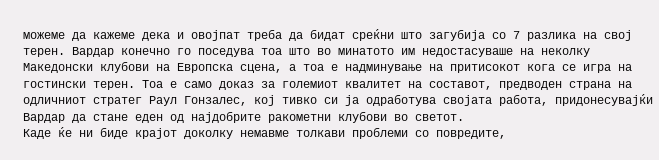можеме да кажеме дека и овојпат треба да бидат среќни што загубија со 7 разлика на свој терен. Вардар конечно го поседува тоа што во минатото им недостасуваше на неколку Македонски клубови на Европска сцена, а тоа е надминување на притисокот кога се игра на гостински терен. Тоа е само доказ за големиот квалитет на составот, предводен страна на одличниот стратег Раул Гонзалес, кој тивко си ја одработува својата работа, придонесувајќи Вардар да стане еден од најдобрите ракометни клубови во светот.
Каде ќе ни биде крајот доколку немавме толкави проблеми со повредите,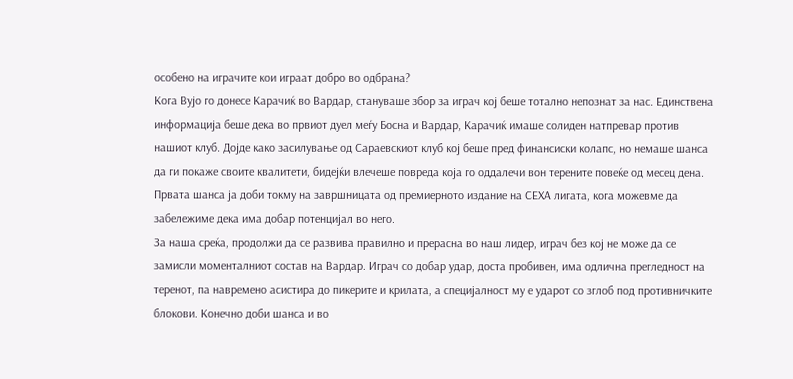особено на играчите кои играат добро во одбрана?
Кога Вујо го донесе Карачиќ во Вардар, стануваше збор за играч кој беше тотално непознат за нас. Единствена информација беше дека во првиот дуел меѓу Босна и Вардар, Карачиќ имаше солиден натпревар против нашиот клуб. Дојде како засилување од Сараевскиот клуб кој беше пред финансиски колапс, но немаше шанса да ги покаже своите квалитети, бидејќи влечеше повреда која го оддалечи вон терените повеќе од месец дена. Првата шанса ја доби токму на завршницата од премиерното издание на СЕХА лигата, кога можевме да забележиме дека има добар потенцијал во него.
За наша среќа, продолжи да се развива правилно и прерасна во наш лидер, играч без кој не може да се замисли моменталниот состав на Вардар. Играч со добар удар, доста пробивен, има одлична прегледност на теренот, па навремено асистира до пикерите и крилата, а специјалност му е ударот со зглоб под противничките блокови. Конечно доби шанса и во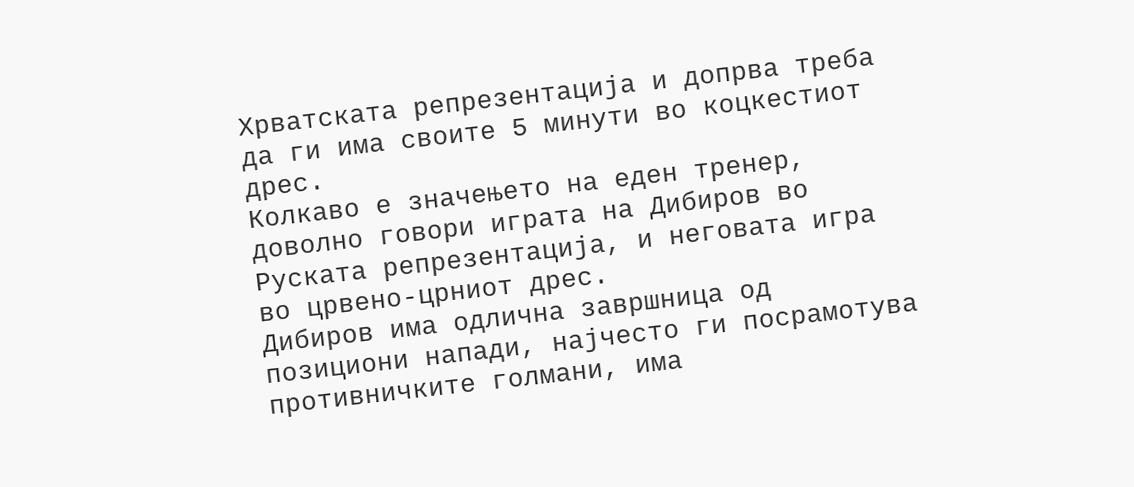Хрватската репрезентација и допрва треба да ги има своите 5 минути во коцкестиот дрес.
Колкаво е значењето на еден тренер, доволно говори играта на Дибиров во Руската репрезентација, и неговата игра во црвено-црниот дрес.
Дибиров има одлична завршница од позициони напади, најчесто ги посрамотува противничките голмани, има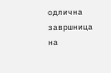одлична завршница на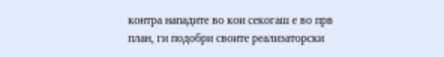контра нападите во кои секогаш е во прв план, ги подобри своите реализаторски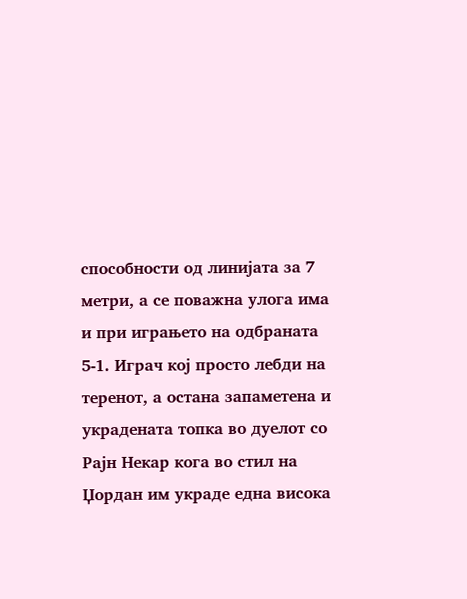способности од линијата за 7 метри, а се поважна улога има и при играњето на одбраната 5-1. Играч кој просто лебди на теренот, а остана запаметена и украдената топка во дуелот со Рајн Некар кога во стил на Џордан им украде една висока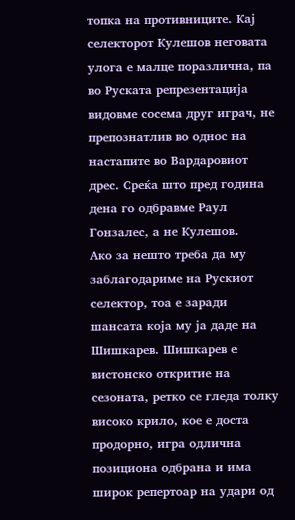топка на противниците. Кај селекторот Кулешов неговата улога е малце поразлична, па во Руската репрезентација видовме сосема друг играч, не препознатлив во однос на настапите во Вардаровиот дрес. Среќа што пред година дена го одбравме Раул Гонзалес, а не Кулешов.
Ако за нешто треба да му заблагодариме на Рускиот селектор, тоа е заради шансата која му ја даде на Шишкарев. Шишкарев е вистонско откритие на сезоната, ретко се гледа толку високо крило, кое е доста продорно, игра одлична позициона одбрана и има широк репертоар на удари од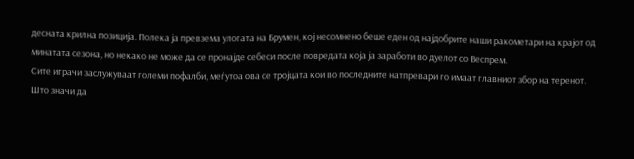десната крилна позиција. Полека ја превзема улогата на Брумен, кој несомнено беше еден од најдобрите наши ракометари на крајот од минатата сезона, но некако не може да се пронајде себеси после повредата која ја заработи во дуелот со Веспрем.
Сите играчи заслужуваат големи пофалби, меѓутоа ова се тројцата кои во последните натпревари го имаат главниот збор на теренот.
Што значи да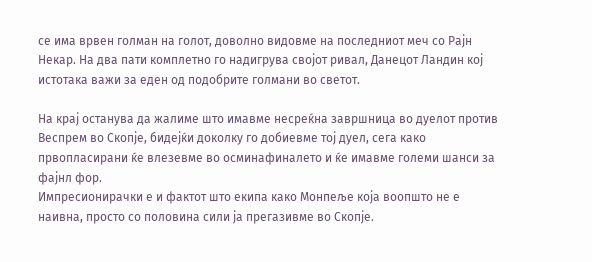се има врвен голман на голот, доволно видовме на последниот меч со Рајн Некар. На два пати комплетно го надигрува својот ривал, Данецот Ландин кој истотака важи за еден од подобрите голмани во светот.

На крај останува да жалиме што имавме несреќна завршница во дуелот против Веспрем во Скопје, бидејќи доколку го добиевме тој дуел, сега како првопласирани ќе влезевме во осминафиналето и ќе имавме големи шанси за фајнл фор.
Импресионирачки е и фактот што екипа како Монпеље која воопшто не е наивна, просто со половина сили ја прегазивме во Скопје.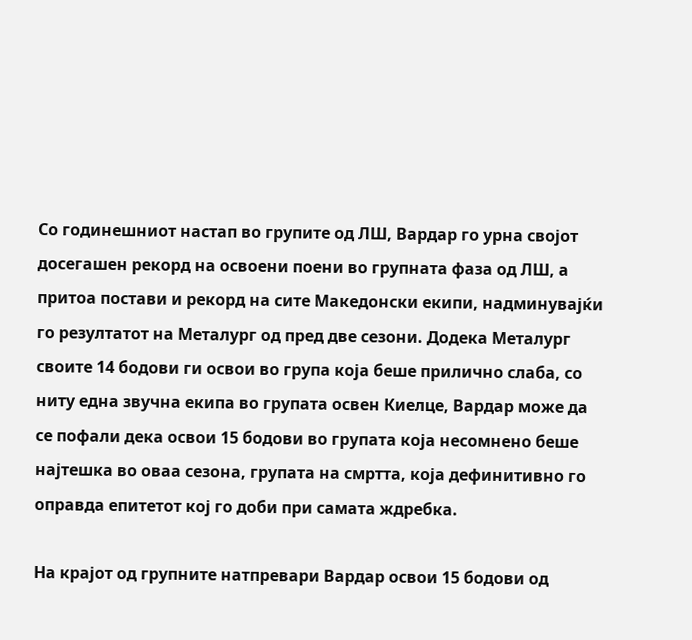Со годинешниот настап во групите од ЛШ, Вардар го урна својот досегашен рекорд на освоени поени во групната фаза од ЛШ, а притоа постави и рекорд на сите Македонски екипи, надминувајќи го резултатот на Металург од пред две сезони. Додека Металург своите 14 бодови ги освои во група која беше прилично слаба, со ниту една звучна екипа во групата освен Киелце, Вардар може да се пофали дека освои 15 бодови во групата која несомнено беше најтешка во оваа сезона, групата на смртта, која дефинитивно го оправда епитетот кој го доби при самата ждребка.

На крајот од групните натпревари Вардар освои 15 бодови од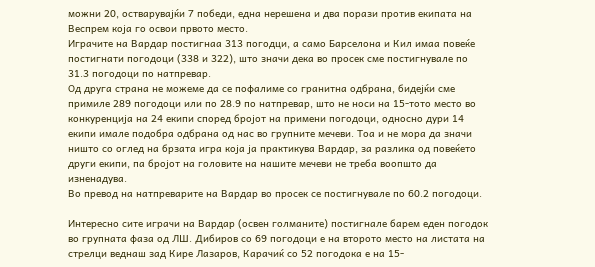можни 20, остварувајќи 7 победи, една нерешена и два порази против екипата на Веспрем која го освои првото место.
Играчите на Вардар постигнаа 313 погодци, а само Барселона и Кил имаа повеќе постигнати погодоци (338 и 322), што значи дека во просек сме постигнувале по 31.3 погодоци по натпревар.
Од друга страна не можеме да се пофалиме со гранитна одбрана, бидејќи сме примиле 289 погодоци или по 28.9 по натпревар, што не носи на 15-тото место во конкуренција на 24 екипи според бројот на примени погодоци, односно дури 14 екипи имале подобра одбрана од нас во групните мечеви. Тоа и не мора да значи ништо со оглед на брзата игра која ја практикува Вардар, за разлика од повеќето други екипи, па бројот на головите на нашите мечеви не треба воопшто да изненадува.
Во превод на натпреварите на Вардар во просек се постигнувале по 60.2 погодоци.

Интересно сите играчи на Вардар (освен голманите) постигнале барем еден погодок во групната фаза од ЛШ. Дибиров со 69 погодоци е на второто место на листата на стрелци веднаш зад Кире Лазаров, Карачиќ со 52 погодока е на 15-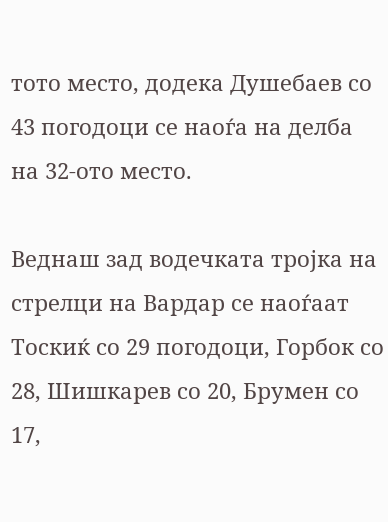тото место, додека Душебаев со 43 погодоци се наоѓа на делба на 32-ото место.

Веднаш зад водечката тројка на стрелци на Вардар се наоѓаат Тоскиќ со 29 погодоци, Горбок со 28, Шишкарев со 20, Брумен со 17,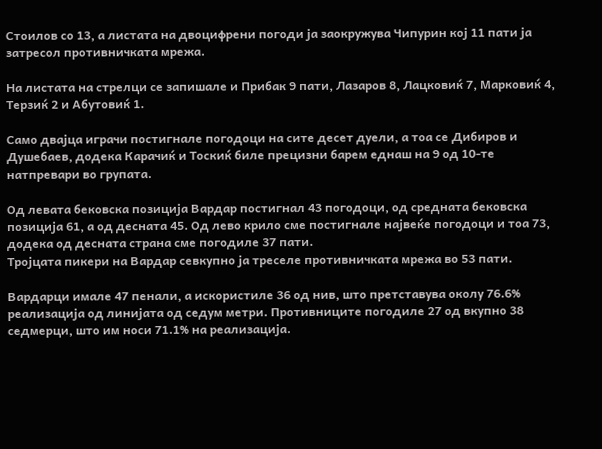Стоилов со 13, а листата на двоцифрени погоди ја заокружува Чипурин кој 11 пати ја затресол противничката мрежа.

На листата на стрелци се запишале и Прибак 9 пати, Лазаров 8, Лацковиќ 7, Марковиќ 4, Терзиќ 2 и Абутовиќ 1.

Само двајца играчи постигнале погодоци на сите десет дуели, а тоа се Дибиров и Душебаев, додека Карачиќ и Тоскиќ биле прецизни барем еднаш на 9 од 10-те натпревари во групата.

Од левата бековска позиција Вардар постигнал 43 погодоци, од средната бековска позиција 61, а од десната 45. Од лево крило сме постигнале највеќе погодоци и тоа 73, додека од десната страна сме погодиле 37 пати.
Тројцата пикери на Вардар севкупно ја треселе противничката мрежа во 53 пати.

Вардарци имале 47 пенали, а искористиле 36 од нив, што претставува околу 76.6% реализација од линијата од седум метри. Противниците погодиле 27 од вкупно 38 седмерци, што им носи 71.1% на реализација.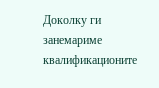Доколку ги занемариме квалификационите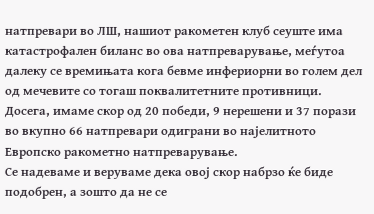натпревари во ЛШ, нашиот ракометен клуб сеуште има катастрофален биланс во ова натпреварување, меѓутоа далеку се времињата кога бевме инфериорни во голем дел од мечевите со тогаш поквалитетните противници.
Досега, имаме скор од 20 победи, 9 нерешени и 37 порази во вкупно 66 натпревари одиграни во најелитното Европско ракометно натпреварување.
Се надеваме и веруваме дека овој скор набрзо ќе биде подобрен, а зошто да не се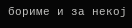бориме и за некој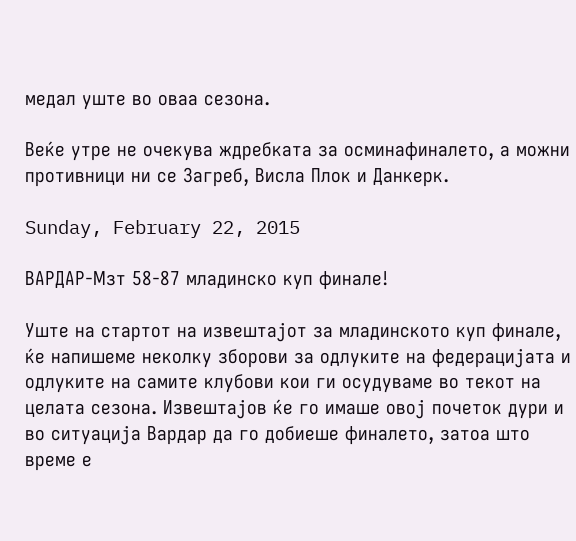медал уште во оваа сезона.

Веќе утре не очекува ждребката за осминафиналето, а можни противници ни се Загреб, Висла Плок и Данкерк.

Sunday, February 22, 2015

ВАРДАР-Мзт 58-87 младинско куп финале!

Уште на стартот на извештајот за младинското куп финале, ќе напишеме неколку зборови за одлуките на федерацијата и одлуките на самите клубови кои ги осудуваме во текот на целата сезона. Извештајов ќе го имаше овој почеток дури и во ситуација Вардар да го добиеше финалето, затоа што време е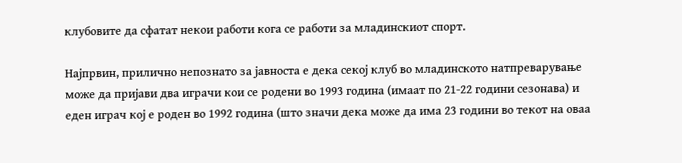клубовите да сфатат некои работи кога се работи за младинскиот спорт.

Најпрвин, прилично непознато за јавноста е дека секој клуб во младинското натпреварување може да пријави два играчи кои се родени во 1993 година (имаат по 21-22 години сезонава) и еден играч кој е роден во 1992 година (што значи дека може да има 23 години во текот на оваа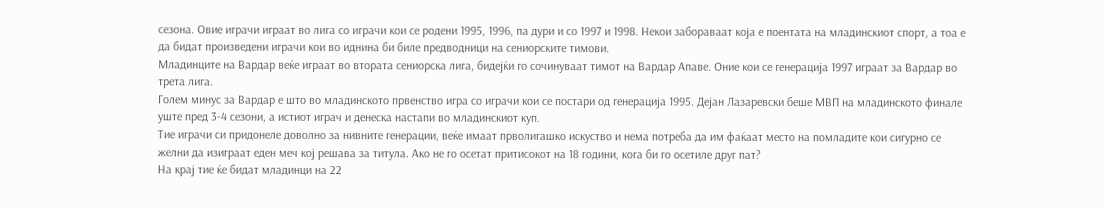сезона. Овие играчи играат во лига со играчи кои се родени 1995, 1996, па дури и со 1997 и 1998. Некои забораваат која е поентата на младинскиот спорт, а тоа е да бидат произведени играчи кои во иднина би биле предводници на сениорските тимови.
Младинците на Вардар веќе играат во втората сениорска лига, бидејќи го сочинуваат тимот на Вардар Апаве. Оние кои се генерација 1997 играат за Вардар во трета лига.
Голем минус за Вардар е што во младинското првенство игра со играчи кои се постари од генерација 1995. Дејан Лазаревски беше МВП на младинското финале уште пред 3-4 сезони, а истиот играч и денеска настапи во младинскиот куп.
Тие играчи си придонеле доволно за нивните генерации, веќе имаат прволигашко искуство и нема потреба да им фаќаат место на помладите кои сигурно се желни да изиграат еден меч кој решава за титула. Ако не го осетат притисокот на 18 години, кога би го осетиле друг пат?
На крај тие ќе бидат младинци на 22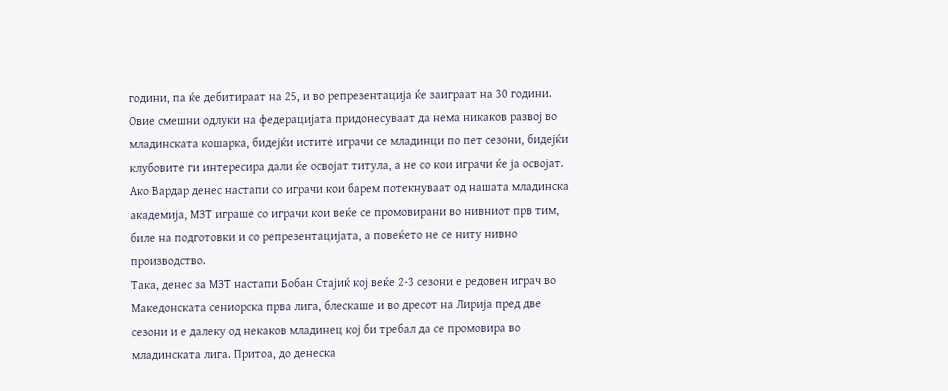години, па ќе дебитираат на 25, и во репрезентација ќе заиграат на 30 години. Овие смешни одлуки на федерацијата придонесуваат да нема никаков развој во младинската кошарка, бидејќи истите играчи се младинци по пет сезони, бидејќи клубовите ги интересира дали ќе освојат титула, а не со кои играчи ќе ја освојат.
Ако Вардар денес настапи со играчи кои барем потекнуваат од нашата младинска академија, МЗТ играше со играчи кои веќе се промовирани во нивниот прв тим, биле на подготовки и со репрезентацијата, а повеќето не се ниту нивно производство.
Така, денес за МЗТ настапи Бобан Стајиќ кој веќе 2-3 сезони е редовен играч во Македонската сениорска прва лига, блескаше и во дресот на Лирија пред две сезони и е далеку од некаков младинец кој би требал да се промовира во младинската лига. Притоа, до денеска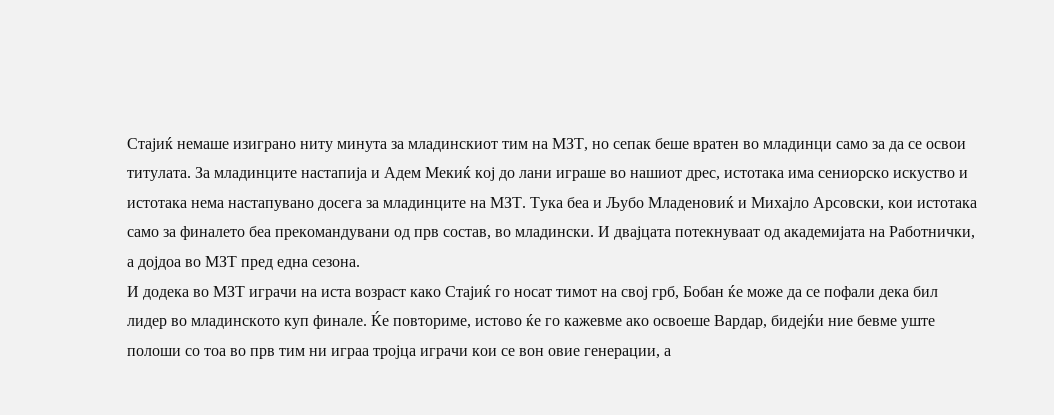Стајиќ немаше изиграно ниту минута за младинскиот тим на МЗТ, но сепак беше вратен во младинци само за да се освои титулата. За младинците настапија и Адем Мекиќ кој до лани играше во нашиот дрес, истотака има сениорско искуство и истотака нема настапувано досега за младинците на МЗТ. Тука беа и Љубо Младеновиќ и Михајло Арсовски, кои истотака само за финалето беа прекомандувани од прв состав, во младински. И двајцата потекнуваат од академијата на Работнички, а дојдоа во МЗТ пред една сезона.
И додека во МЗТ играчи на иста возраст како Стајиќ го носат тимот на свој грб, Бобан ќе може да се пофали дека бил лидер во младинското куп финале. Ќе повториме, истово ќе го кажевме ако освоеше Вардар, бидејќи ние бевме уште полоши со тоа во прв тим ни играа тројца играчи кои се вон овие генерации, а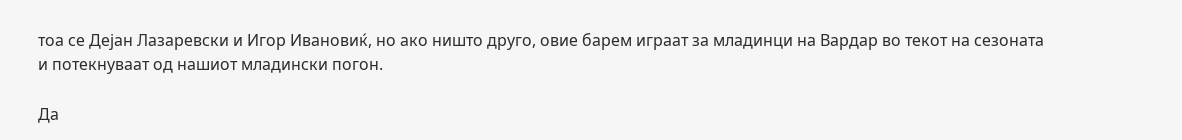тоа се Дејан Лазаревски и Игор Ивановиќ, но ако ништо друго, овие барем играат за младинци на Вардар во текот на сезоната и потекнуваат од нашиот младински погон.

Да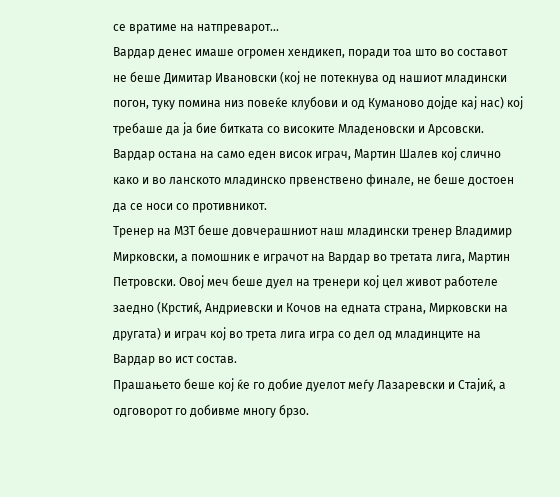се вратиме на натпреварот...
Вардар денес имаше огромен хендикеп, поради тоа што во составот не беше Димитар Ивановски (кој не потекнува од нашиот младински погон, туку помина низ повеќе клубови и од Куманово дојде кај нас) кој требаше да ја бие битката со високите Младеновски и Арсовски. Вардар остана на само еден висок играч, Мартин Шалев кој слично како и во ланското младинско првенствено финале, не беше достоен да се носи со противникот.
Тренер на МЗТ беше довчерашниот наш младински тренер Владимир Мирковски, а помошник е играчот на Вардар во третата лига, Мартин Петровски. Овој меч беше дуел на тренери кој цел живот работеле заедно (Крстиќ, Андриевски и Кочов на едната страна, Мирковски на другата) и играч кој во трета лига игра со дел од младинците на Вардар во ист состав.
Прашањето беше кој ќе го добие дуелот меѓу Лазаревски и Стајиќ, а одговорот го добивме многу брзо.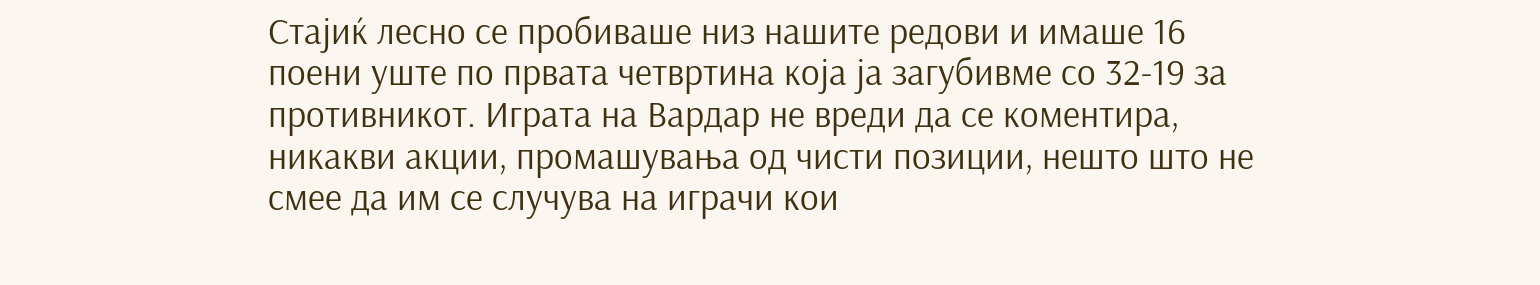Стајиќ лесно се пробиваше низ нашите редови и имаше 16 поени уште по првата четвртина која ја загубивме со 32-19 за противникот. Играта на Вардар не вреди да се коментира, никакви акции, промашувања од чисти позиции, нешто што не смее да им се случува на играчи кои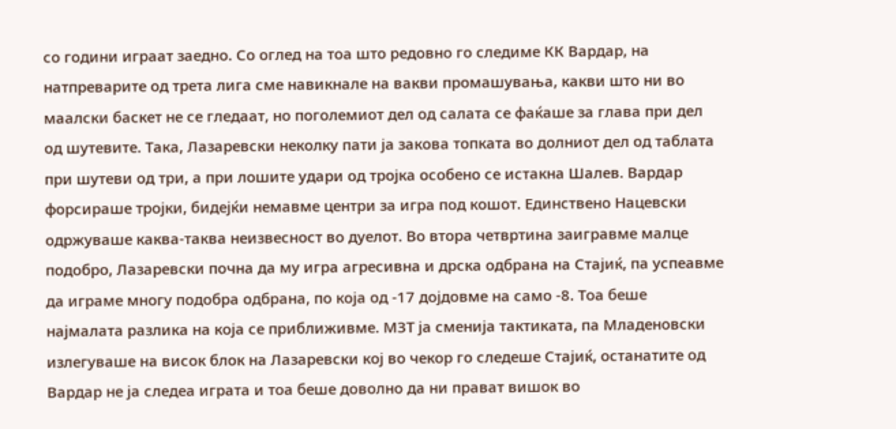со години играат заедно. Со оглед на тоа што редовно го следиме КК Вардар, на натпреварите од трета лига сме навикнале на вакви промашувања, какви што ни во маалски баскет не се гледаат, но поголемиот дел од салата се фаќаше за глава при дел од шутевите. Така, Лазаревски неколку пати ја закова топката во долниот дел од таблата при шутеви од три, а при лошите удари од тројка особено се истакна Шалев. Вардар форсираше тројки, бидејќи немавме центри за игра под кошот. Единствено Нацевски одржуваше каква-таква неизвесност во дуелот. Во втора четвртина заигравме малце подобро, Лазаревски почна да му игра агресивна и дрска одбрана на Стајиќ, па успеавме да играме многу подобра одбрана, по која од -17 дојдовме на само -8. Тоа беше најмалата разлика на која се приближивме. МЗТ ја сменија тактиката, па Младеновски излегуваше на висок блок на Лазаревски кој во чекор го следеше Стајиќ, останатите од Вардар не ја следеа играта и тоа беше доволно да ни прават вишок во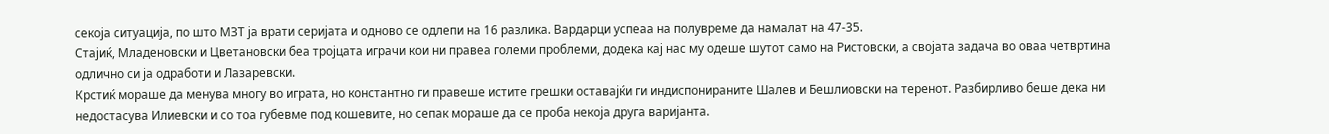секоја ситуација, по што МЗТ ја врати серијата и одново се одлепи на 16 разлика. Вардарци успеаа на полувреме да намалат на 47-35.
Стајиќ, Младеновски и Цветановски беа тројцата играчи кои ни правеа големи проблеми, додека кај нас му одеше шутот само на Ристовски, а својата задача во оваа четвртина одлично си ја одработи и Лазаревски.
Крстиќ мораше да менува многу во играта, но константно ги правеше истите грешки оставајќи ги индиспонираните Шалев и Бешлиовски на теренот. Разбирливо беше дека ни недостасува Илиевски и со тоа губевме под кошевите, но сепак мораше да се проба некоја друга варијанта.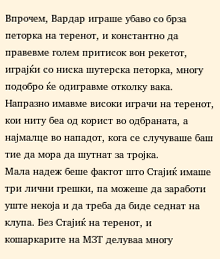Впрочем, Вардар играше убаво со брза петорка на теренот, и константно да правевме голем притисок вон рекетот, играјќи со ниска шутерска петорка, многу подобро ќе одигравме отколку вака. Напразно имавме високи играчи на теренот, кои ниту беа од корист во одбраната, а најмалце во нападот, кога се случуваше баш тие да мора да шутнат за тројка.
Мала надеж беше фактот што Стајиќ имаше три лични грешки, па можеше да заработи уште некоја и да треба да биде седнат на клупа. Без Стајиќ на теренот, и кошаркарите на МЗТ делуваа многу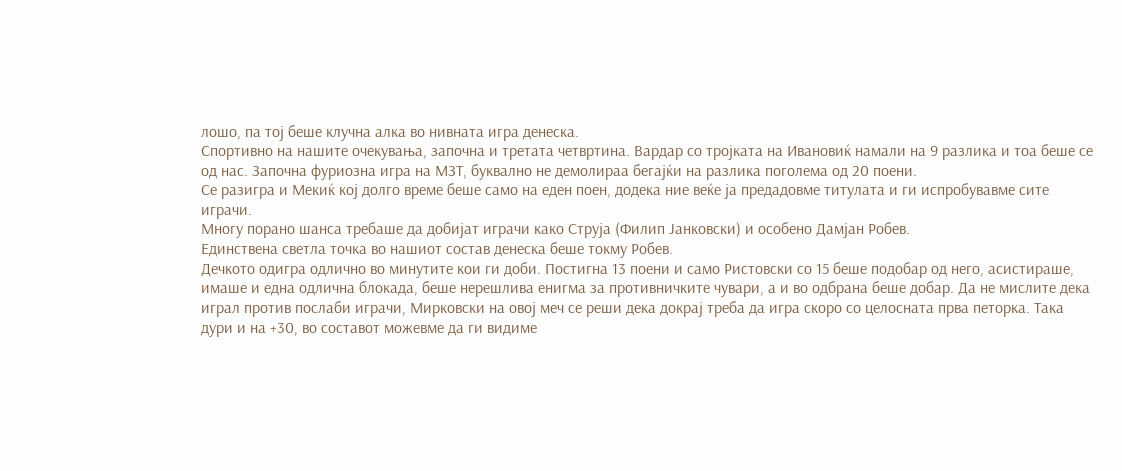лошо, па тој беше клучна алка во нивната игра денеска.
Спортивно на нашите очекувања, започна и третата четвртина. Вардар со тројката на Ивановиќ намали на 9 разлика и тоа беше се од нас. Започна фуриозна игра на МЗТ, буквално не демолираа бегајќи на разлика поголема од 20 поени.
Се разигра и Мекиќ кој долго време беше само на еден поен, додека ние веќе ја предадовме титулата и ги испробувавме сите играчи.
Многу порано шанса требаше да добијат играчи како Струја (Филип Јанковски) и особено Дамјан Робев.
Единствена светла точка во нашиот состав денеска беше токму Робев.
Дечкото одигра одлично во минутите кои ги доби. Постигна 13 поени и само Ристовски со 15 беше подобар од него, асистираше, имаше и една одлична блокада, беше нерешлива енигма за противничките чувари, а и во одбрана беше добар. Да не мислите дека играл против послаби играчи, Мирковски на овој меч се реши дека докрај треба да игра скоро со целосната прва петорка. Така дури и на +30, во составот можевме да ги видиме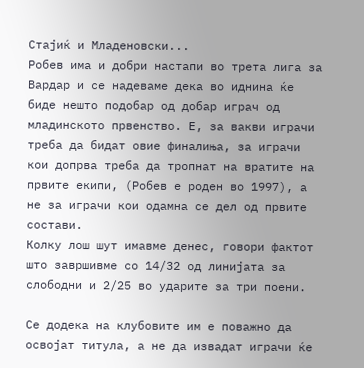Стајиќ и Младеновски...
Робев има и добри настапи во трета лига за Вардар и се надеваме дека во иднина ќе биде нешто подобар од добар играч од младинското првенство. Е, за вакви играчи треба да бидат овие финалиња, за играчи кои допрва треба да тропнат на вратите на првите екипи, (Робев е роден во 1997), а не за играчи кои одамна се дел од првите состави.
Колку лош шут имавме денес, говори фактот што завршивме со 14/32 од линијата за слободни и 2/25 во ударите за три поени.

Се додека на клубовите им е поважно да освојат титула, а не да извадат играчи ќе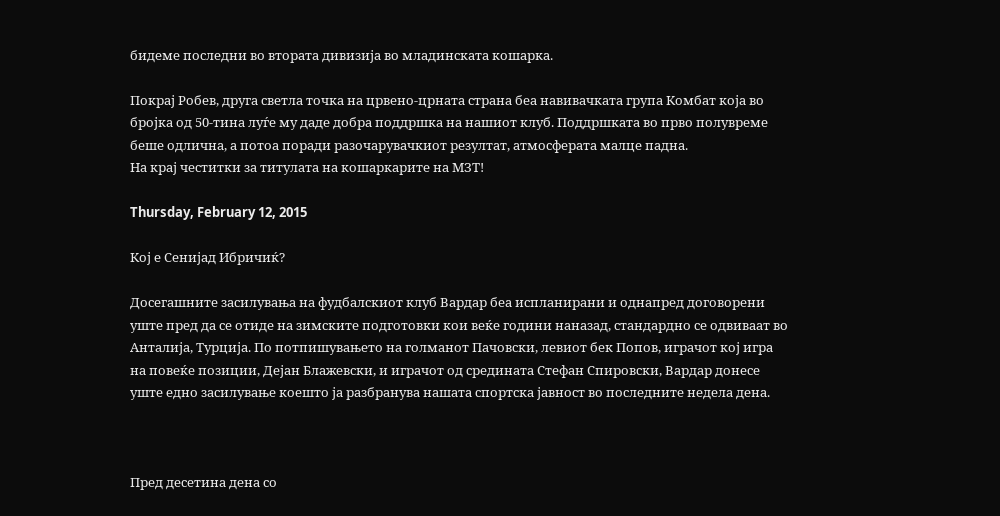бидеме последни во втората дивизија во младинската кошарка.

Покрај Робев, друга светла точка на црвено-црната страна беа навивачката група Комбат која во бројка од 50-тина луѓе му даде добра поддршка на нашиот клуб. Поддршката во прво полувреме беше одлична, а потоа поради разочарувачкиот резултат, атмосферата малце падна.
На крај честитки за титулата на кошаркарите на МЗТ!

Thursday, February 12, 2015

Кој е Сенијад Ибричиќ?

Досегашните засилувања на фудбалскиот клуб Вардар беа испланирани и однапред договорени уште пред да се отиде на зимските подготовки кои веќе години наназад, стандардно се одвиваат во Анталија, Турција. По потпишувањето на голманот Пачовски, левиот бек Попов, играчот кој игра на повеќе позиции, Дејан Блажевски, и играчот од средината Стефан Спировски, Вардар донесе уште едно засилување коешто ја разбранува нашата спортска јавност во последните недела дена.



Пред десетина дена со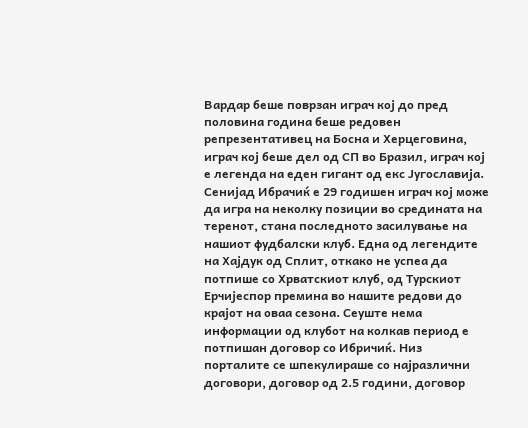Вардар беше поврзан играч кој до пред половина година беше редовен репрезентативец на Босна и Херцеговина, играч кој беше дел од СП во Бразил, играч кој е легенда на еден гигант од екс Југославија. Сенијад Ибрачиќ е 29 годишен играч кој може да игра на неколку позиции во средината на теренот, стана последното засилување на нашиот фудбалски клуб. Една од легендите на Хајдук од Сплит, откако не успеа да потпише со Хрватскиот клуб, од Турскиот Ерчијеспор премина во нашите редови до крајот на оваа сезона. Сеуште нема информации од клубот на колкав период е потпишан договор со Ибричиќ. Низ порталите се шпекулираше со најразлични договори, договор од 2.5 години, договор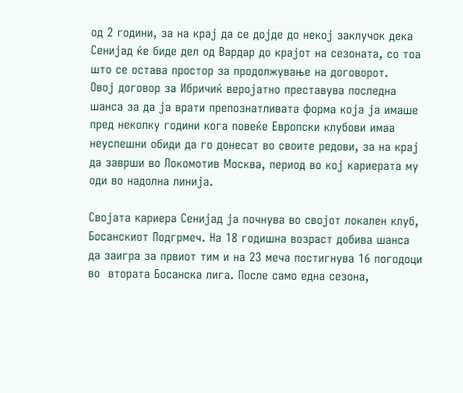од 2 години, за на крај да се дојде до некој заклучок дека Сенијад ќе биде дел од Вардар до крајот на сезоната, со тоа што се остава простор за продолжување на договорот.
Овој договор за Ибричиќ веројатно преставува последна шанса за да ја врати препознатливата форма која ја имаше пред неколку години кога повеќе Европски клубови имаа неуспешни обиди да го донесат во своите редови, за на крај да заврши во Локомотив Москва, период во кој кариерата му оди во надолна линија.

Својата кариера Сенијад ја почнува во својот локален клуб, Босанскиот Подгрмеч. На 18 годишна возраст добива шанса да заигра за првиот тим и на 23 меча постигнува 16 погодоци во  втората Босанска лига. После само една сезона,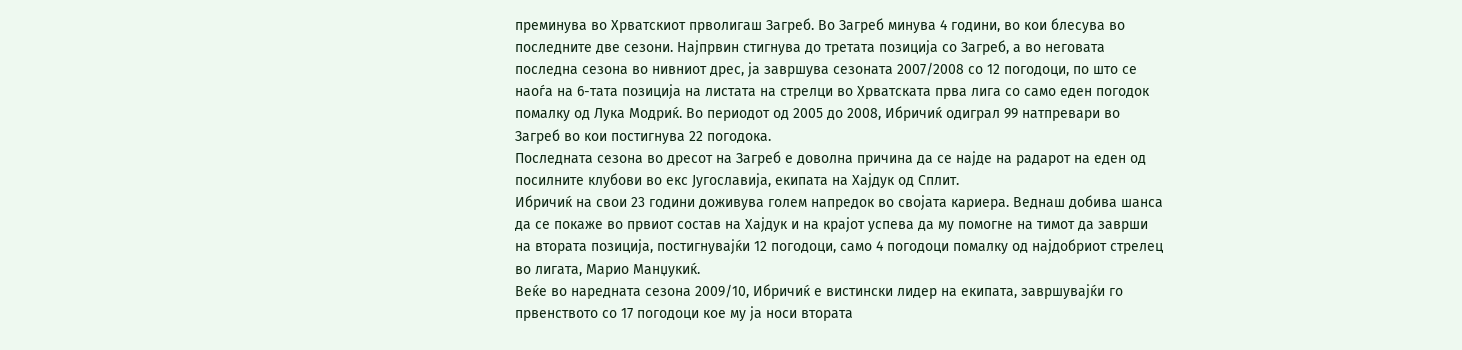преминува во Хрватскиот прволигаш Загреб. Во Загреб минува 4 години, во кои блесува во последните две сезони. Најпрвин стигнува до третата позиција со Загреб, а во неговата последна сезона во нивниот дрес, ја завршува сезоната 2007/2008 со 12 погодоци, по што се наоѓа на 6-тата позиција на листата на стрелци во Хрватската прва лига со само еден погодок помалку од Лука Модриќ. Во периодот од 2005 до 2008, Ибричиќ одиграл 99 натпревари во Загреб во кои постигнува 22 погодока.
Последната сезона во дресот на Загреб е доволна причина да се најде на радарот на еден од посилните клубови во екс Југославија, екипата на Хајдук од Сплит.
Ибричиќ на свои 23 години доживува голем напредок во својата кариера. Веднаш добива шанса да се покаже во првиот состав на Хајдук и на крајот успева да му помогне на тимот да заврши на втората позиција, постигнувајќи 12 погодоци, само 4 погодоци помалку од најдобриот стрелец во лигата, Марио Манџукиќ.
Веќе во наредната сезона 2009/10, Ибричиќ е вистински лидер на екипата, завршувајќи го првенството со 17 погодоци кое му ја носи втората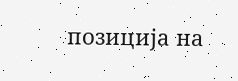позиција на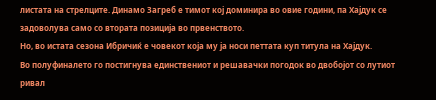листата на стрелците. Динамо Загреб е тимот кој доминира во овие години, па Хајдук се задоволува само со втората позиција во првенството.
Но, во истата сезона Ибричиќ е човекот која му ја носи петтата куп титула на Хајдук.
Во полуфиналето го постигнува единствениот и решавачки погодок во двобојот со лутиот ривал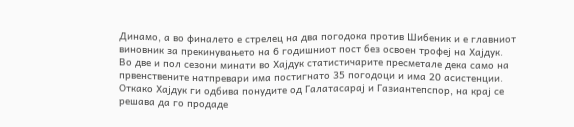Динамо, а во финалето е стрелец на два погодока против Шибеник и е главниот виновник за прекинувањето на 6 годишниот пост без освоен трофеј на Хајдук.
Во две и пол сезони минати во Хајдук статистичарите пресметале дека само на првенствените натпревари има постигнато 35 погодоци и има 20 асистенции.
Откако Хајдук ги одбива понудите од Галатасарај и Газиантепспор, на крај се решава да го продаде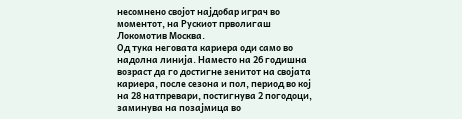несомнено својот најдобар играч во моментот, на Рускиот прволигаш Локомотив Москва.
Од тука неговата кариера оди само во надолна линија. Наместо на 26 годишна возраст да го достигне зенитот на својата кариера, после сезона и пол, период во кој на 28 натпревари, постигнува 2 погодоци, заминува на позајмица во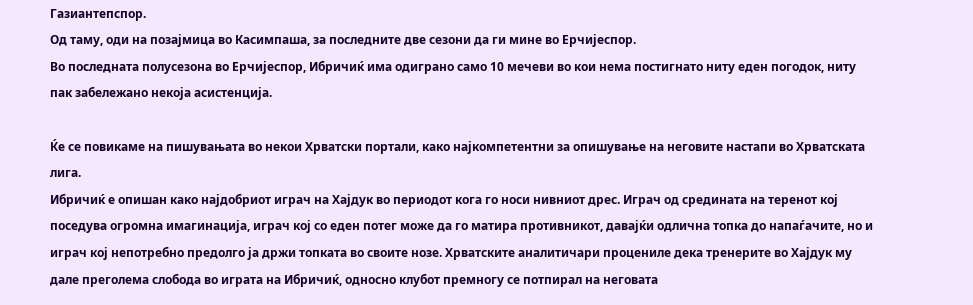Газиантепспор.
Од таму, оди на позајмица во Касимпаша, за последните две сезони да ги мине во Ерчијеспор.
Во последната полусезона во Ерчијеспор, Ибричиќ има одиграно само 10 мечеви во кои нема постигнато ниту еден погодок, ниту пак забележано некоја асистенција.

Ќе се повикаме на пишувањата во некои Хрватски портали, како најкомпетентни за опишување на неговите настапи во Хрватската лига.
Ибричиќ е опишан како најдобриот играч на Хајдук во периодот кога го носи нивниот дрес. Играч од средината на теренот кој поседува огромна имагинација, играч кој со еден потег може да го матира противникот, давајќи одлична топка до напаѓачите, но и играч кој непотребно предолго ја држи топката во своите нозе. Хрватските аналитичари процениле дека тренерите во Хајдук му дале преголема слобода во играта на Ибричиќ, односно клубот премногу се потпирал на неговата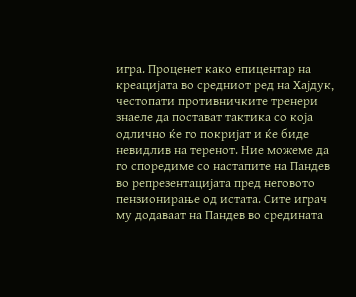игра. Проценет како епицентар на креацијата во средниот ред на Хајдук, честопати противничките тренери знаеле да постават тактика со која одлично ќе го покријат и ќе биде невидлив на теренот. Ние можеме да го споредиме со настапите на Пандев во репрезентацијата пред неговото пензионирање од истата. Сите играч му додаваат на Пандев во средината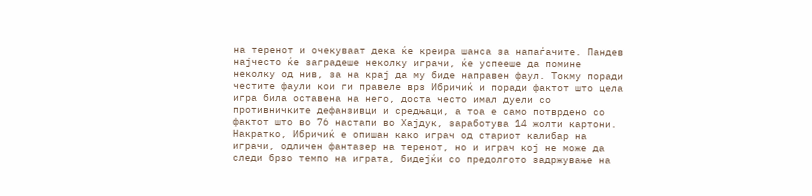на теренот и очекуваат дека ќе креира шанса за напаѓачите. Пандев најчесто ќе заградеше неколку играчи, ќе успееше да помине неколку од нив, за на крај да му биде направен фаул. Токму поради честите фаули кои ги правеле врз Ибричиќ и поради фактот што цела игра била оставена на него, доста често имал дуели со противничките дефанзивци и средњаци, а тоа е само потврдено со фактот што во 76 настапи во Хајдук, заработува 14 жолти картони.
Накратко, Ибричиќ е опишан како играч од стариот калибар на играчи, одличен фантазер на теренот, но и играч кој не може да следи брзо темпо на играта, бидејќи со предолгото задржување на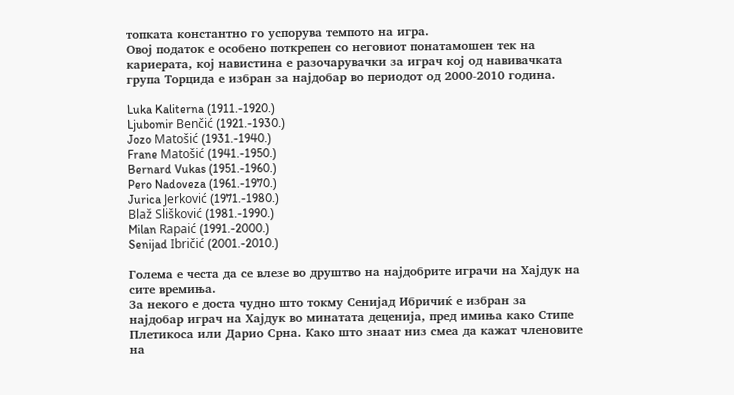топката константно го успорува темпото на игра.
Овој податок е особено поткрепен со неговиот понатамошен тек на кариерата, кој навистина е разочарувачки за играч кој од навивачката група Торцида е избран за најдобар во периодот од 2000-2010 година.

Luka Kaliterna (1911.-1920.)
Ljubomir Benčić (1921.-1930.)
Jozo Matošić (1931.-1940.)
Frane Matošić (1941.-1950.)
Bernard Vukas (1951.-1960.)
Pero Nadoveza (1961.-1970.)
Jurica Jerković (1971.-1980.)
Blaž Slišković (1981.-1990.)
Milan Rapaić (1991.-2000.)
Senijad Ibričić (2001.-2010.)

Голема е честа да се влезе во друштво на најдобрите играчи на Хајдук на сите времиња.
За некого е доста чудно што токму Сенијад Ибричиќ е избран за најдобар играч на Хајдук во минатата деценија, пред имиња како Стипе Плетикоса или Дарио Срна. Како што знаат низ смеа да кажат членовите на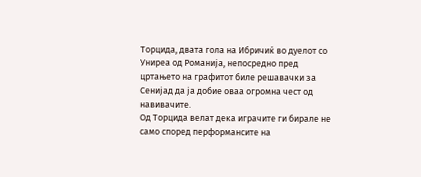Торцида, двата гола на Ибричиќ во дуелот со Униреа од Романија, непосредно пред цртањето на графитот биле решавачки за Сенијад да ја добие оваа огромна чест од навивачите.
Од Торцида велат дека играчите ги бирале не само според перформансите на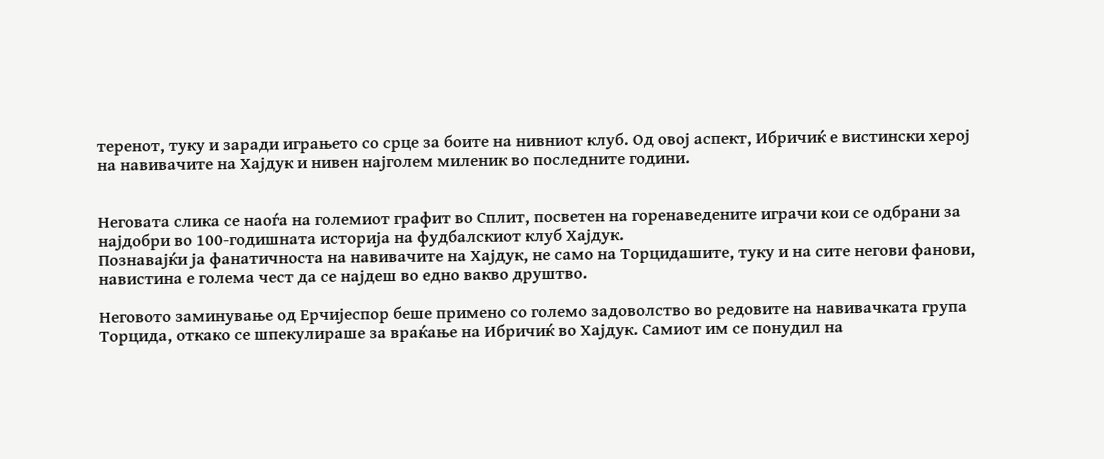теренот, туку и заради играњето со срце за боите на нивниот клуб. Од овој аспект, Ибричиќ е вистински херој на навивачите на Хајдук и нивен најголем миленик во последните години.


Неговата слика се наоѓа на големиот графит во Сплит, посветен на горенаведените играчи кои се одбрани за најдобри во 100-годишната историја на фудбалскиот клуб Хајдук.
Познавајќи ја фанатичноста на навивачите на Хајдук, не само на Торцидашите, туку и на сите негови фанови, навистина е голема чест да се најдеш во едно вакво друштво.

Неговото заминување од Ерчијеспор беше примено со големо задоволство во редовите на навивачката група Торцида, откако се шпекулираше за враќање на Ибричиќ во Хајдук. Самиот им се понудил на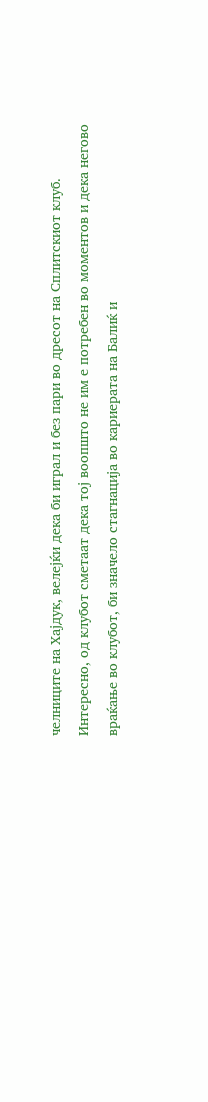челниците на Хајдук, велејќи дека би играл и без пари во дресот на Сплитскиот клуб.
Интересно, од клубот сметаат дека тој воопшто не им е потребен во моментов и дека негово враќање во клубот, би значело стагнација во кариерата на Балиќ и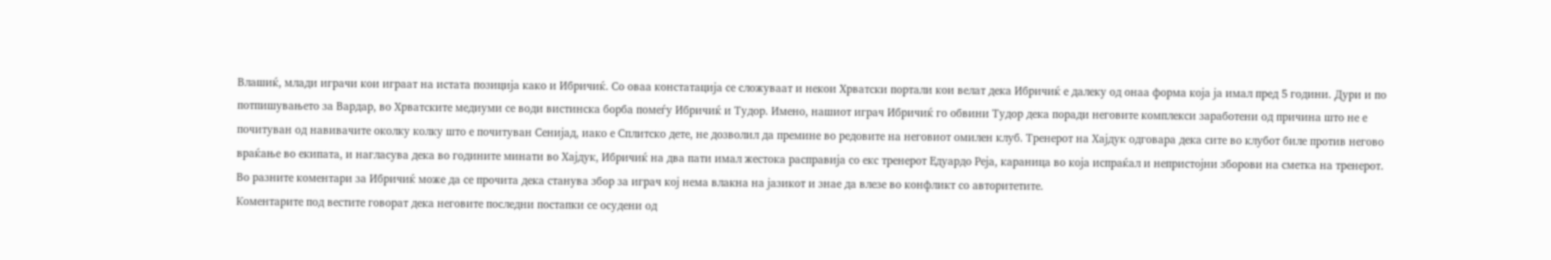Влашиќ, млади играчи кои играат на истата позиција како и Ибричиќ. Со оваа констатација се сложуваат и некои Хрватски портали кои велат дека Ибричиќ е далеку од онаа форма која ја имал пред 5 години. Дури и по потпишувањето за Вардар, во Хрватските медиуми се води вистинска борба помеѓу Ибричиќ и Тудор. Имено, нашиот играч Ибричиќ го обвини Тудор дека поради неговите комплекси заработени од причина што не е почитуван од навивачите околку колку што е почитуван Сенијад, иако е Сплитско дете, не дозволил да премине во редовите на неговиот омилен клуб. Тренерот на Хајдук одговара дека сите во клубот биле против негово враќање во екипата, и нагласува дека во годините минати во Хајдук, Ибричиќ на два пати имал жестока расправија со екс тренерот Едуардо Реја, караница во која испраќал и непристојни зборови на сметка на тренерот.
Во разните коментари за Ибричиќ може да се прочита дека станува збор за играч кој нема влакна на јазикот и знае да влезе во конфликт со авторитетите.
Коментарите под вестите говорат дека неговите последни постапки се осудени од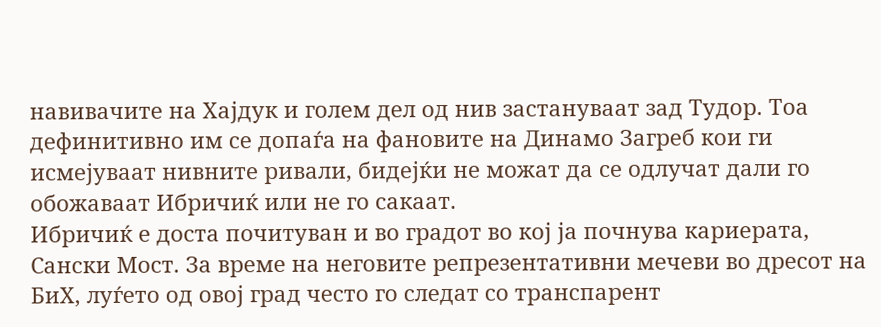навивачите на Хајдук и голем дел од нив застануваат зад Тудор. Тоа дефинитивно им се допаѓа на фановите на Динамо Загреб кои ги исмејуваат нивните ривали, бидејќи не можат да се одлучат дали го обожаваат Ибричиќ или не го сакаат.
Ибричиќ е доста почитуван и во градот во кој ја почнува кариерата, Сански Мост. За време на неговите репрезентативни мечеви во дресот на БиХ, луѓето од овој град често го следат со транспарент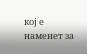кој е наменет за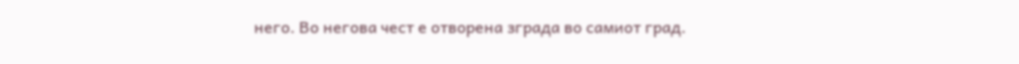него. Во негова чест е отворена зграда во самиот град.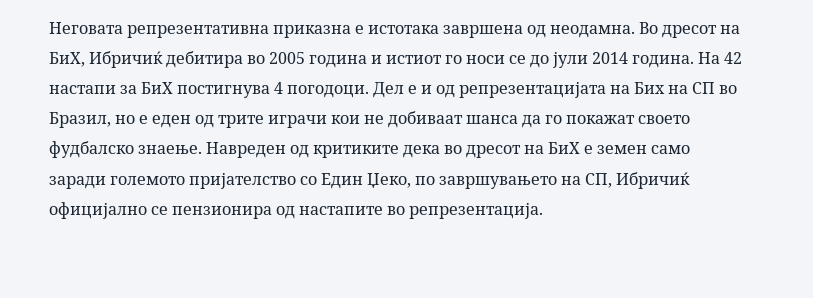Неговата репрезентативна приказна е истотака завршена од неодамна. Во дресот на БиХ, Ибричиќ дебитира во 2005 година и истиот го носи се до јули 2014 година. На 42 настапи за БиХ постигнува 4 погодоци. Дел е и од репрезентацијата на Бих на СП во Бразил, но е еден од трите играчи кои не добиваат шанса да го покажат своето фудбалско знаење. Навреден од критиките дека во дресот на БиХ е земен само заради големото пријателство со Един Џеко, по завршувањето на СП, Ибричиќ официјално се пензионира од настапите во репрезентација.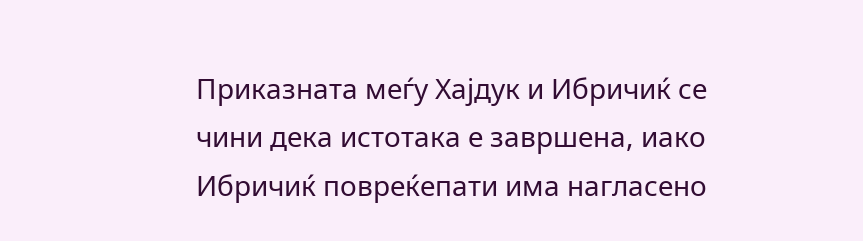Приказната меѓу Хајдук и Ибричиќ се чини дека истотака е завршена, иако Ибричиќ повреќепати има нагласено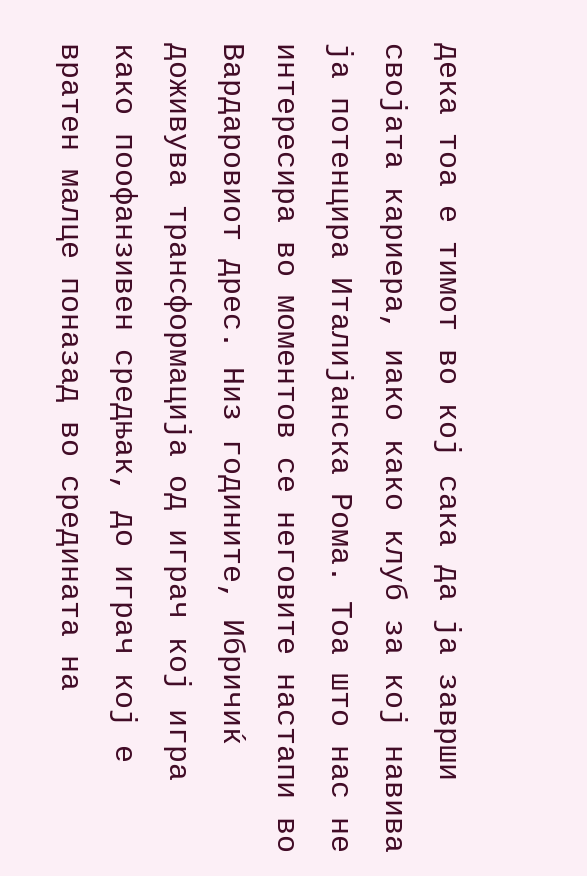дека тоа е тимот во кој сака да ја заврши својата кариера, иако како клуб за кој навива ја потенцира Италијанска Рома. Тоа што нас не интересира во моментов се неговите настапи во Вардаровиот дрес. Низ годините, Ибричиќ доживува трансформација од играч кој игра како поофанзивен средњак, до играч кој е вратен малце поназад во средината на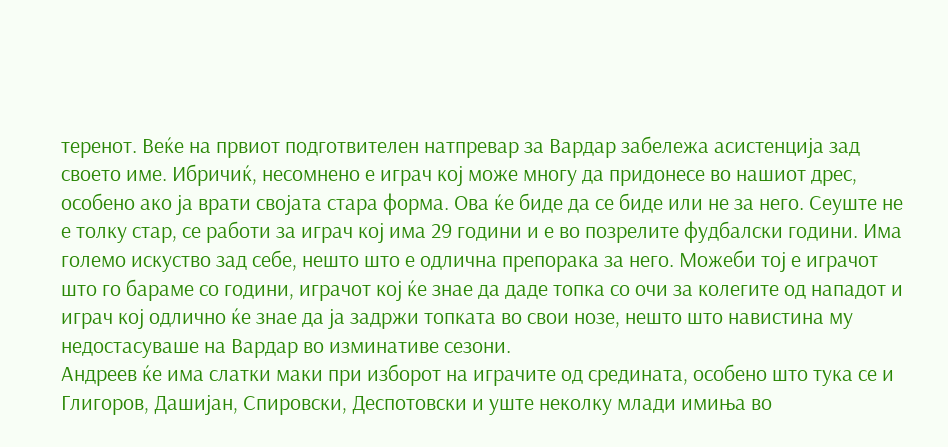теренот. Веќе на првиот подготвителен натпревар за Вардар забележа асистенција зад своето име. Ибричиќ, несомнено е играч кој може многу да придонесе во нашиот дрес, особено ако ја врати својата стара форма. Ова ќе биде да се биде или не за него. Сеуште не е толку стар, се работи за играч кој има 29 години и е во позрелите фудбалски години. Има големо искуство зад себе, нешто што е одлична препорака за него. Можеби тој е играчот што го бараме со години, играчот кој ќе знае да даде топка со очи за колегите од нападот и играч кој одлично ќе знае да ја задржи топката во свои нозе, нешто што навистина му недостасуваше на Вардар во изминативе сезони.
Андреев ќе има слатки маки при изборот на играчите од средината, особено што тука се и Глигоров, Дашијан, Спировски, Деспотовски и уште неколку млади имиња во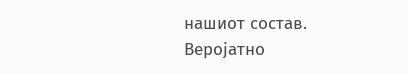нашиот состав.
Веројатно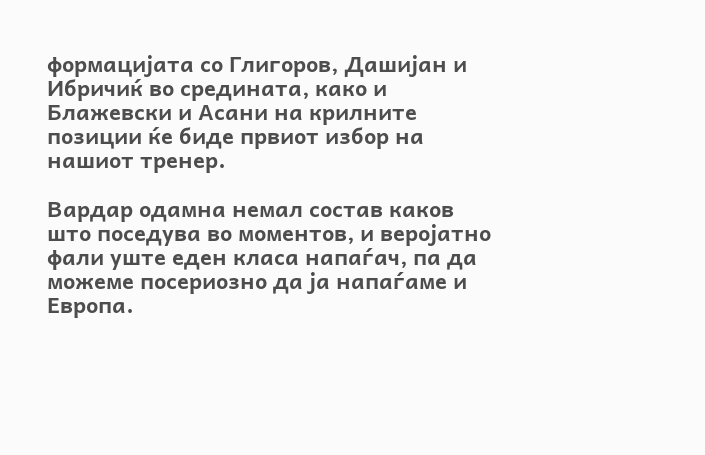формацијата со Глигоров, Дашијан и Ибричиќ во средината, како и Блажевски и Асани на крилните позиции ќе биде првиот избор на нашиот тренер.

Вардар одамна немал состав каков што поседува во моментов, и веројатно фали уште еден класа напаѓач, па да можеме посериозно да ја напаѓаме и Европа.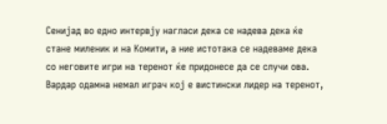Сенијад во едно интервју нагласи дека се надева дека ќе стане миленик и на Комити, а ние истотака се надеваме дека со неговите игри на теренот ќе придонесе да се случи ова. Вардар одамна немал играч кој е вистински лидер на теренот,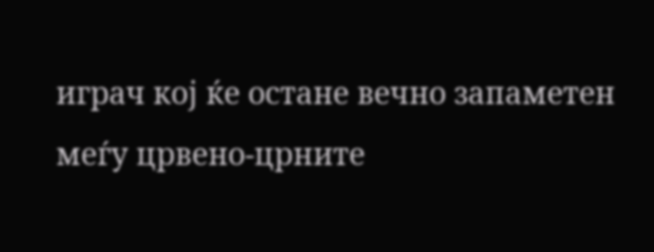играч кој ќе остане вечно запаметен меѓу црвено-црните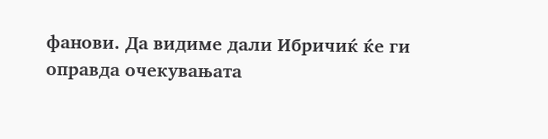фанови. Да видиме дали Ибричиќ ќе ги оправда очекувањата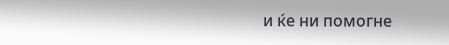и ќе ни помогне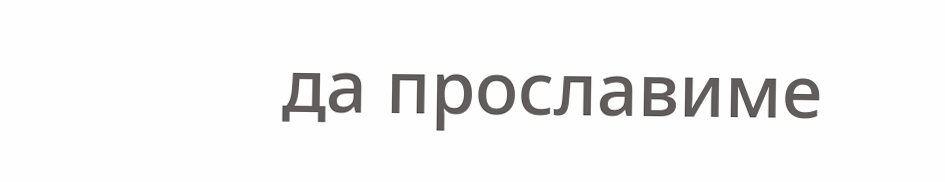да прославиме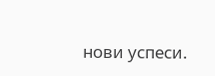нови успеси.